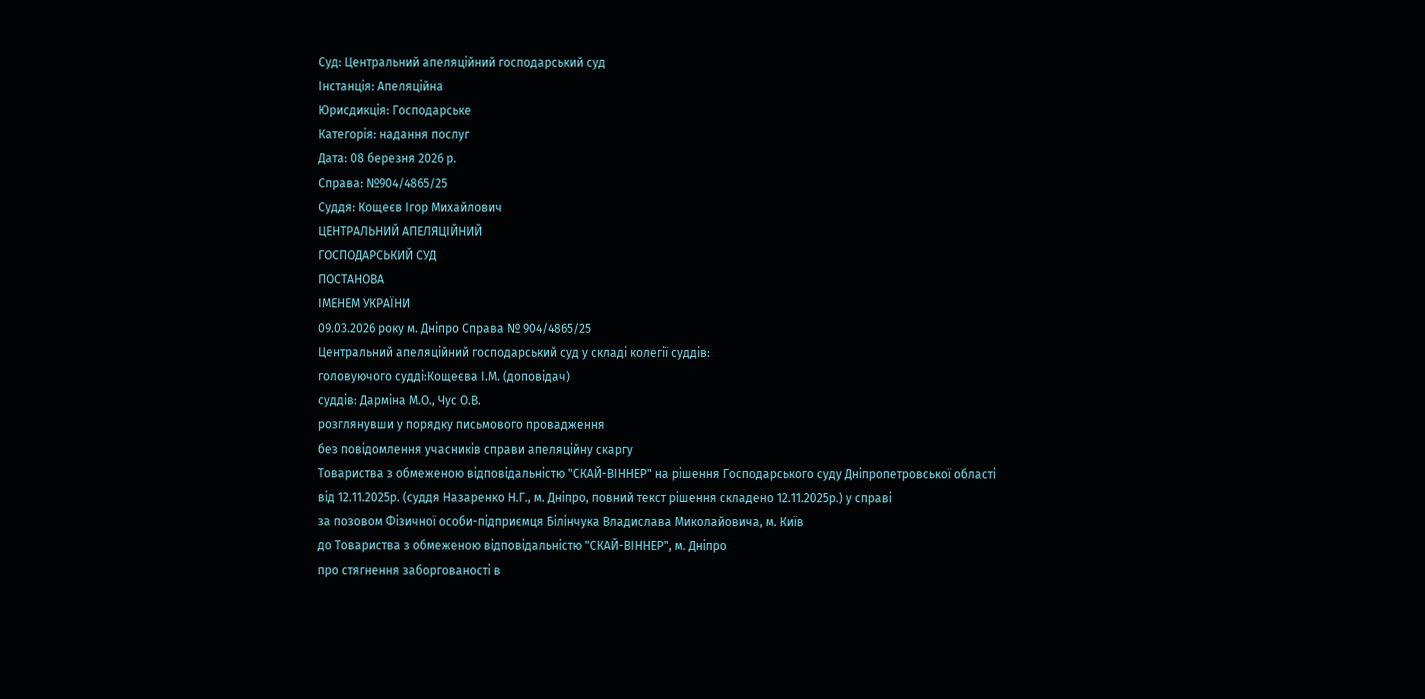Суд: Центральний апеляційний господарський суд
Інстанція: Апеляційна
Юрисдикція: Господарське
Категорія: надання послуг
Дата: 08 березня 2026 р.
Справа: №904/4865/25
Суддя: Кощеєв Ігор Михайлович
ЦЕНТРАЛЬНИЙ АПЕЛЯЦІЙНИЙ
ГОСПОДАРСЬКИЙ СУД
ПОСТАНОВА
ІМЕНЕМ УКРАЇНИ
09.03.2026 року м. Дніпро Справа № 904/4865/25
Центральний апеляційний господарський суд у складі колегії суддів:
головуючого судді:Кощеєва І.М. (доповідач)
суддів: Дарміна М.О., Чус О.В.
розглянувши у порядку письмового провадження
без повідомлення учасників справи апеляційну скаргу
Товариства з обмеженою відповідальністю "СКАЙ-ВІННЕР" на рішення Господарського суду Дніпропетровської області від 12.11.2025р. (суддя Назаренко Н.Г., м. Дніпро, повний текст рішення складено 12.11.2025р.) у справі
за позовом Фізичної особи-підприємця Білінчука Владислава Миколайовича, м. Київ
до Товариства з обмеженою відповідальністю "СКАЙ-ВІННЕР", м. Дніпро
про стягнення заборгованості в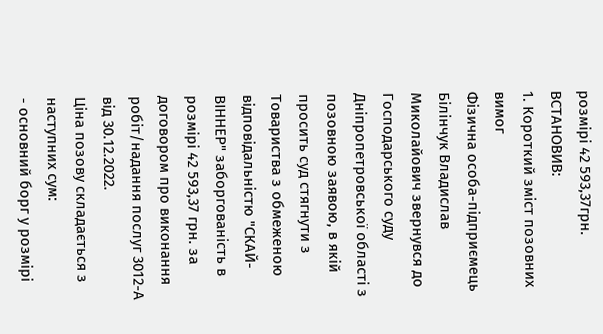розмірі 42 593,37грн.
ВСТАНОВИВ:
1. Короткий зміст позовних вимог
Фізична особа-підприємець Білінчук Владислав Миколайович звернувся до Господарського суду Дніпропетровської області з позовною заявою, в якій просить суд стягнути з Товариства з обмеженою відповідальністю "СКАЙ-ВІННЕР" заборгованість в розмірі 42 593,37 грн. за договором про виконання робіт/надання послуг 3012-А від 30.12.2022.
Ціна позову складається з наступних сум:
- основний борг у розмірі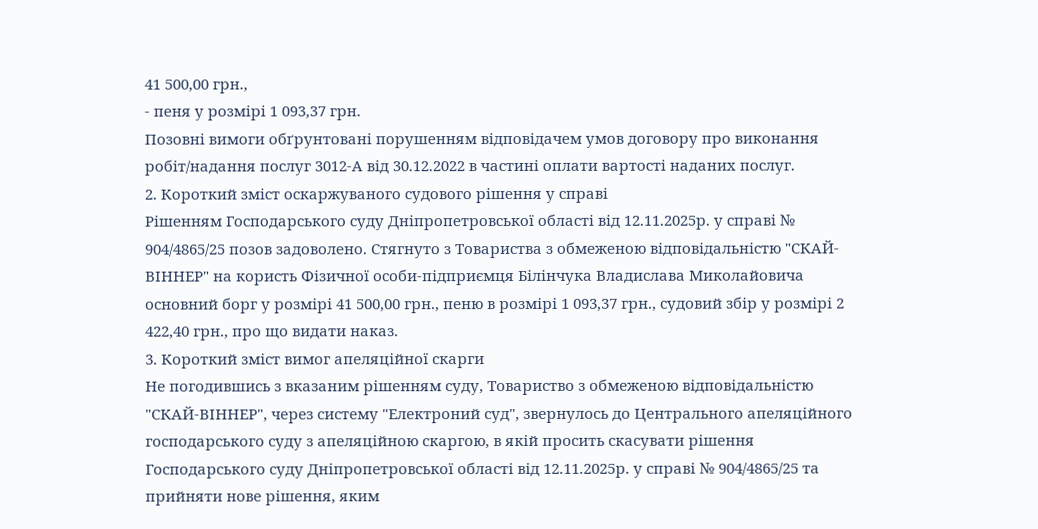41 500,00 грн.,
- пеня у розмірі 1 093,37 грн.
Позовні вимоги обґрунтовані порушенням відповідачем умов договору про виконання робіт/надання послуг 3012-А від 30.12.2022 в частині оплати вартості наданих послуг.
2. Короткий зміст оскаржуваного судового рішення у справі
Рішенням Господарського суду Дніпропетровської області від 12.11.2025р. у справі № 904/4865/25 позов задоволено. Стягнуто з Товариства з обмеженою відповідальністю "СКАЙ-ВІННЕР" на користь Фізичної особи-підприємця Білінчука Владислава Миколайовича основний борг у розмірі 41 500,00 грн., пеню в розмірі 1 093,37 грн., судовий збір у розмірі 2 422,40 грн., про що видати наказ.
3. Короткий зміст вимог апеляційної скарги
Не погодившись з вказаним рішенням суду, Товариство з обмеженою відповідальністю "СКАЙ-ВІННЕР", через систему "Електроний суд", звернулось до Центрального апеляційного господарського суду з апеляційною скаргою, в якій просить скасувати рішення Господарського суду Дніпропетровської області від 12.11.2025р. у справі № 904/4865/25 та прийняти нове рішення, яким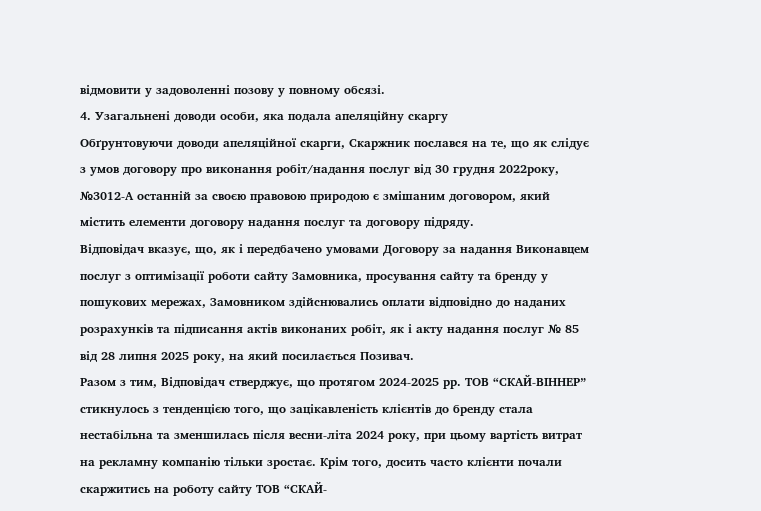відмовити у задоволенні позову у повному обсязі.
4. Узагальнені доводи особи, яка подала апеляційну скаргу
Обґрунтовуючи доводи апеляційної скарги, Скаржник послався на те, що як слідує з умов договору про виконання робіт/надання послуг від 30 грудня 2022року, №3012-А останній за своєю правовою природою є змішаним договором, який містить елементи договору надання послуг та договору підряду.
Відповідач вказує, що, як і передбачено умовами Договору за надання Виконавцем послуг з оптимізації роботи сайту Замовника, просування сайту та бренду у пошукових мережах, Замовником здійснювались оплати відповідно до наданих розрахунків та підписання актів виконаних робіт, як і акту надання послуг № 85 від 28 липня 2025 року, на який посилається Позивач.
Разом з тим, Відповідач стверджує, що протягом 2024-2025 рр. ТОВ “СКАЙ-ВІННЕР” стикнулось з тенденцією того, що зацікавленість клієнтів до бренду стала нестабільна та зменшилась після весни-літа 2024 року, при цьому вартість витрат на рекламну компанію тільки зростає. Крім того, досить часто клієнти почали скаржитись на роботу сайту ТОВ “СКАЙ-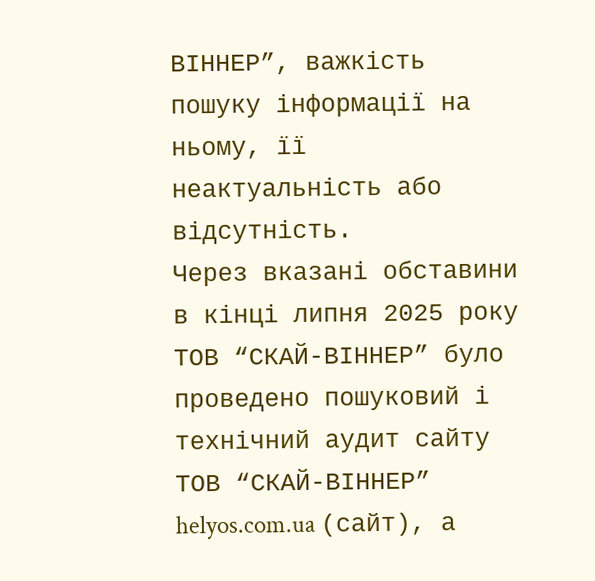ВІННЕР”, важкість пошуку інформації на ньому, її неактуальність або відсутність.
Через вказані обставини в кінці липня 2025 року ТОВ “СКАЙ-ВІННЕР” було проведено пошуковий і технічний аудит сайту ТОВ “СКАЙ-ВІННЕР” helyos.com.ua (сайт), а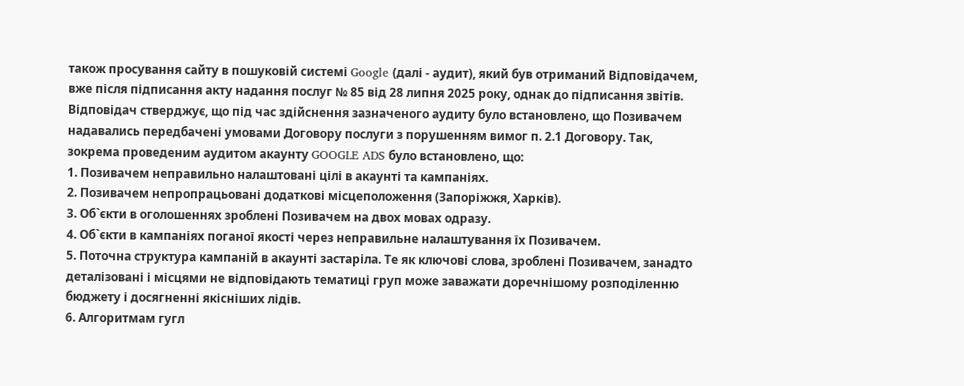також просування сайту в пошуковій системі Google (далі - аудит), який був отриманий Відповідачем, вже після підписання акту надання послуг № 85 від 28 липня 2025 року, однак до підписання звітів.
Відповідач стверджує, що під час здійснення зазначеного аудиту було встановлено, що Позивачем надавались передбачені умовами Договору послуги з порушенням вимог п. 2.1 Договору. Так, зокрема проведеним аудитом акаунту GOOGLE ADS було встановлено, що:
1. Позивачем неправильно налаштовані цілі в акаунті та кампаніях.
2. Позивачем непропрацьовані додаткові місцеположення (Запоріжжя, Харків).
3. Об`єкти в оголошеннях зроблені Позивачем на двох мовах одразу.
4. Об`єкти в кампаніях поганої якості через неправильне налаштування їх Позивачем.
5. Поточна структура кампаній в акаунті застаріла. Те як ключові слова, зроблені Позивачем, занадто деталізовані і місцями не відповідають тематиці груп може заважати доречнішому розподіленню бюджету і досягненні якісніших лідів.
6. Алгоритмам гугл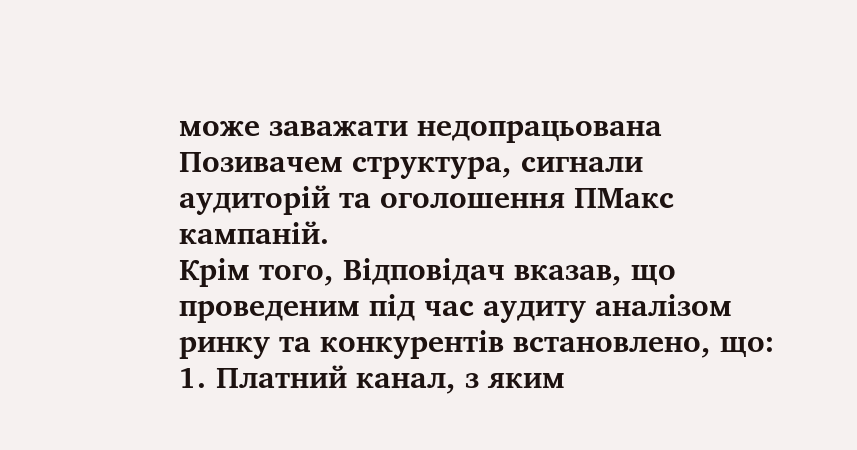може заважати недопрацьована Позивачем структура, сигнали аудиторій та оголошення ПМакс кампаній.
Крім того, Відповідач вказав, що проведеним під час аудиту аналізом ринку та конкурентів встановлено, що:
1. Платний канал, з яким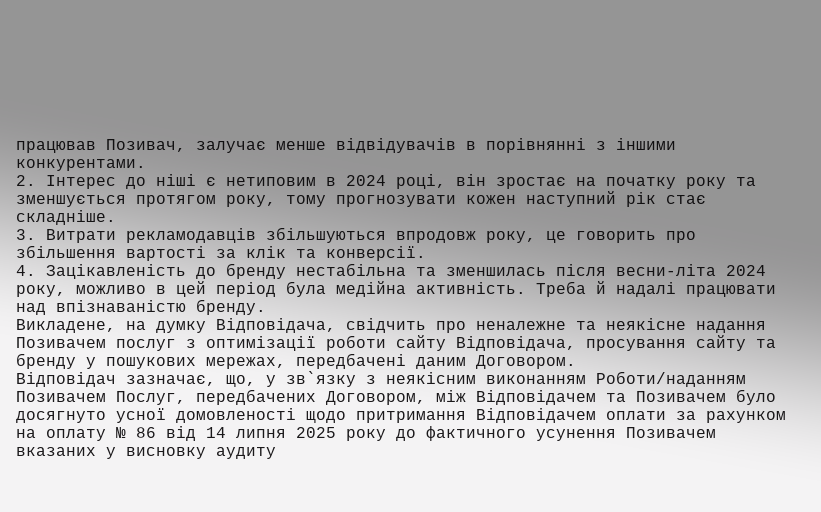працював Позивач, залучає менше відвідувачів в порівнянні з іншими конкурентами.
2. Інтерес до ніші є нетиповим в 2024 році, він зростає на початку року та зменшується протягом року, тому прогнозувати кожен наступний рік стає складніше.
3. Витрати рекламодавців збільшуються впродовж року, це говорить про збільшення вартості за клік та конверсії.
4. Зацікавленість до бренду нестабільна та зменшилась після весни-літа 2024 року, можливо в цей період була медійна активність. Треба й надалі працювати над впізнаваністю бренду.
Викладене, на думку Відповідача, свідчить про неналежне та неякісне надання Позивачем послуг з оптимізації роботи сайту Відповідача, просування сайту та бренду у пошукових мережах, передбачені даним Договором.
Відповідач зазначає, що, у зв`язку з неякісним виконанням Роботи/наданням Позивачем Послуг, передбачених Договором, між Відповідачем та Позивачем було досягнуто усної домовленості щодо притримання Відповідачем оплати за рахунком на оплату № 86 від 14 липня 2025 року до фактичного усунення Позивачем вказаних у висновку аудиту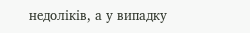недоліків, а у випадку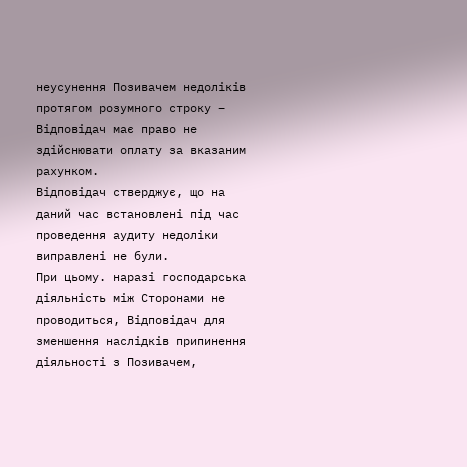неусунення Позивачем недоліків протягом розумного строку – Відповідач має право не здійснювати оплату за вказаним рахунком.
Відповідач стверджує, що на даний час встановлені під час проведення аудиту недоліки виправлені не були.
При цьому. наразі господарська діяльність між Сторонами не проводиться, Відповідач для зменшення наслідків припинення діяльності з Позивачем,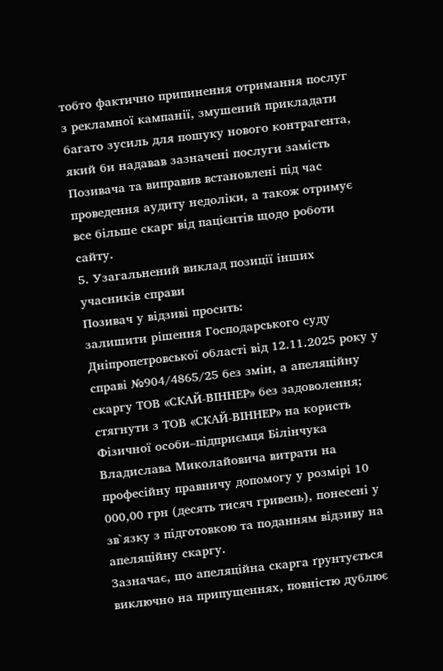тобто фактично припинення отримання послуг з рекламної кампанії, змушений прикладати багато зусиль для пошуку нового контрагента, який би надавав зазначені послуги замість Позивача та виправив встановлені під час проведення аудиту недоліки, а також отримує все більше скарг від пацієнтів щодо роботи сайту.
5. Узагальнений виклад позиції інших учасників справи
Позивач у відзиві просить:
залишити рішення Господарського суду Дніпропетровської області від 12.11.2025 року у справі №904/4865/25 без змін, а апеляційну скаргу ТОВ «СКАЙ-ВІННЕР» без задоволення;
стягнути з ТОВ «СКАЙ-ВІННЕР» на користь Фізичної особи–підприємця Білінчука Владислава Миколайовича витрати на професійну правничу допомогу у розмірі 10 000,00 грн (десять тисяч гривень), понесені у зв`язку з підготовкою та поданням відзиву на апеляційну скаргу.
Зазначає, що апеляційна скарга ґрунтується виключно на припущеннях, повністю дублює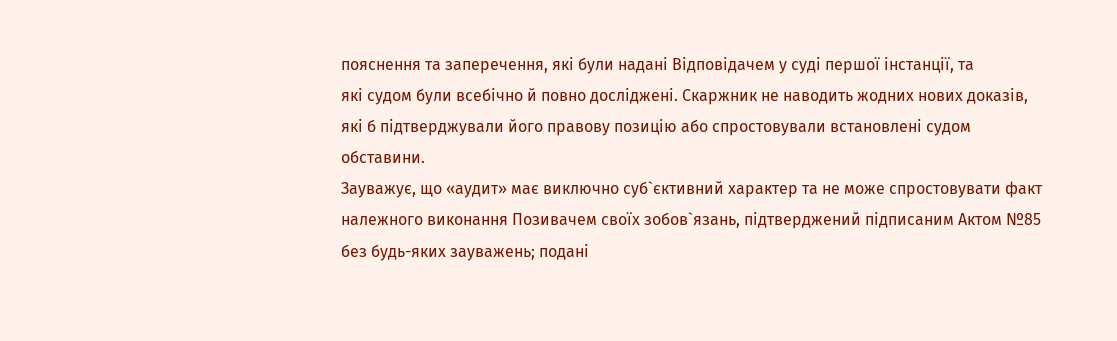пояснення та заперечення, які були надані Відповідачем у суді першої інстанції, та
які судом були всебічно й повно досліджені. Скаржник не наводить жодних нових доказів, які б підтверджували його правову позицію або спростовували встановлені судом обставини.
Зауважує, що «аудит» має виключно суб`єктивний характер та не може спростовувати факт належного виконання Позивачем своїх зобов`язань, підтверджений підписаним Актом №85 без будь-яких зауважень; подані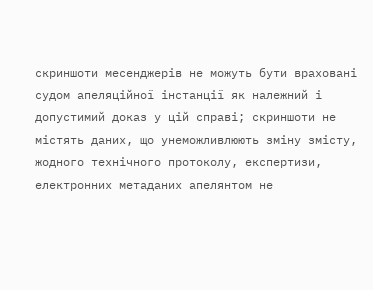скриншоти месенджерів не можуть бути враховані судом апеляційної інстанції як належний і допустимий доказ у цій справі; скриншоти не містять даних, що унеможливлюють зміну змісту, жодного технічного протоколу, експертизи, електронних метаданих апелянтом не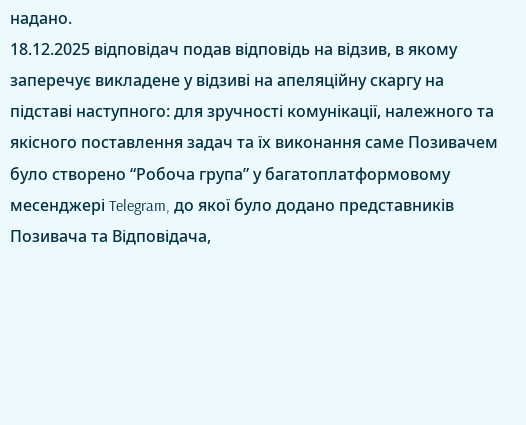надано.
18.12.2025 відповідач подав відповідь на відзив, в якому заперечує викладене у відзиві на апеляційну скаргу на підставі наступного: для зручності комунікації, належного та якісного поставлення задач та їх виконання саме Позивачем було створено “Робоча група” у багатоплатформовому месенджері Telegram, до якої було додано представників Позивача та Відповідача,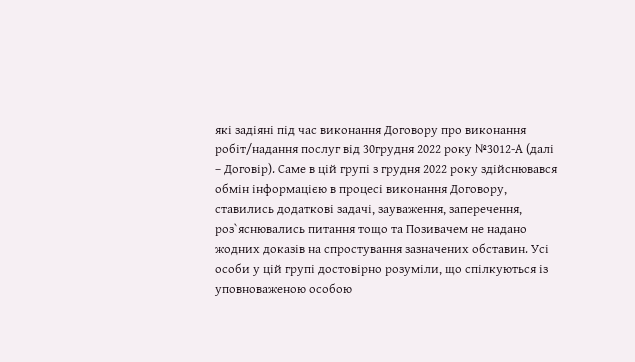які задіяні під час виконання Договору про виконання робіт/надання послуг від 30грудня 2022 року №3012-А (далі – Договір). Саме в цій групі з грудня 2022 року здійснювався обмін інформацією в процесі виконання Договору, ставились додаткові задачі, зауваження, заперечення, роз`яснювались питання тощо та Позивачем не надано жодних доказів на спростування зазначених обставин. Усі особи у цій групі достовірно розуміли, що спілкуються із уповноваженою особою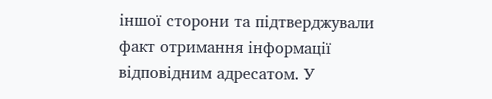іншої сторони та підтверджували факт отримання інформації відповідним адресатом. У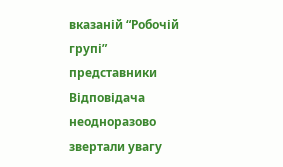вказаній “Робочій групі” представники Відповідача неодноразово звертали увагу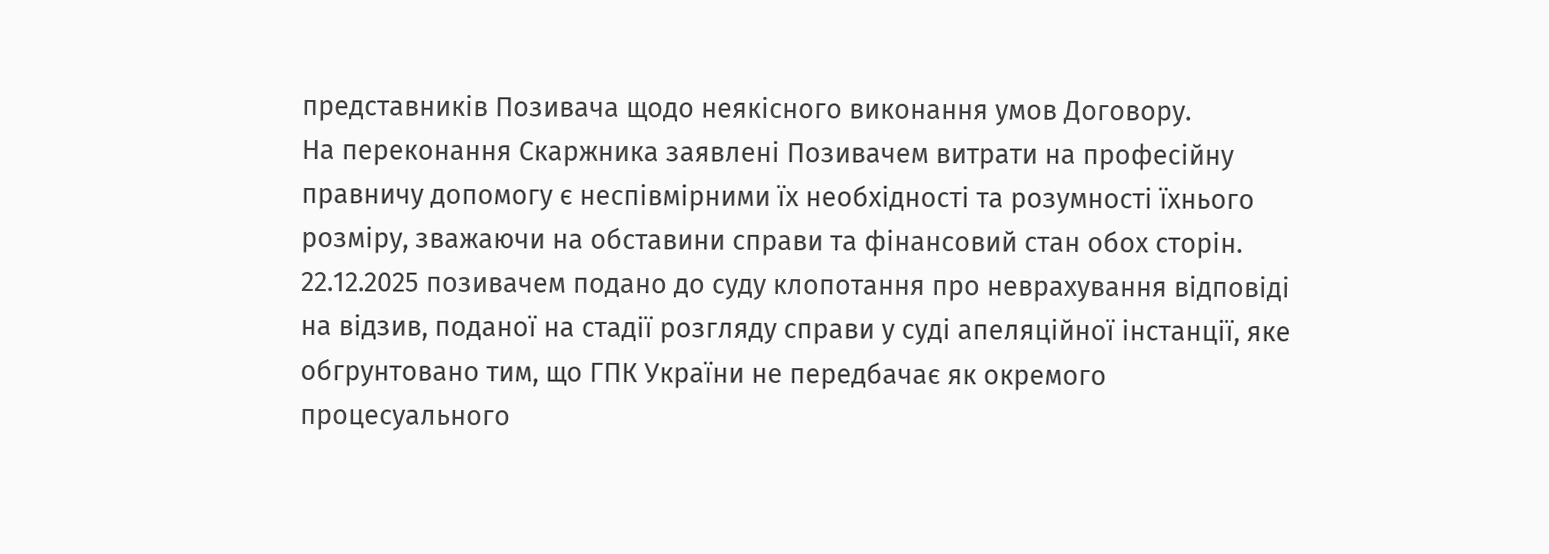представників Позивача щодо неякісного виконання умов Договору.
На переконання Скаржника заявлені Позивачем витрати на професійну правничу допомогу є неспівмірними їх необхідності та розумності їхнього розміру, зважаючи на обставини справи та фінансовий стан обох сторін.
22.12.2025 позивачем подано до суду клопотання про неврахування відповіді на відзив, поданої на стадії розгляду справи у суді апеляційної інстанції, яке обгрунтовано тим, що ГПК України не передбачає як окремого процесуального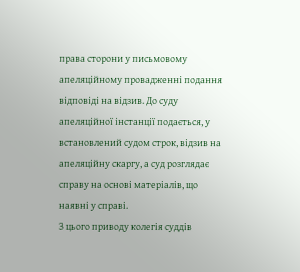права сторони у письмовому апеляційному провадженні подання відповіді на відзив. До суду апеляційної інстанції подається, у встановлений судом строк, відзив на апеляційну скаргу, а суд розглядає справу на основі матеріалів, що наявні у справі.
З цього приводу колегія суддів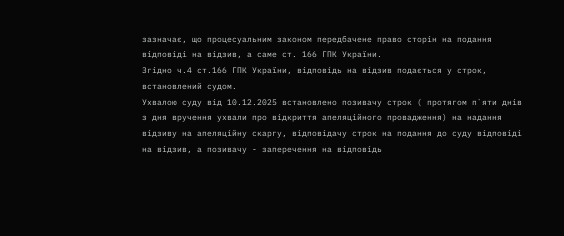зазначає, що процесуальним законом передбачене право сторін на подання відповіді на відзив, а саме ст. 166 ГПК України.
Згідно ч.4 ст.166 ГПК України, відповідь на відзив подається у строк, встановлений судом.
Ухвалою суду від 10.12.2025 встановлено позивачу строк ( протягом п`яти днів з дня вручення ухвали про відкриття апеляційного провадження) на надання відзиву на апеляційну скаргу, відповідачу строк на подання до суду відповіді на відзив, а позивачу - заперечення на відповідь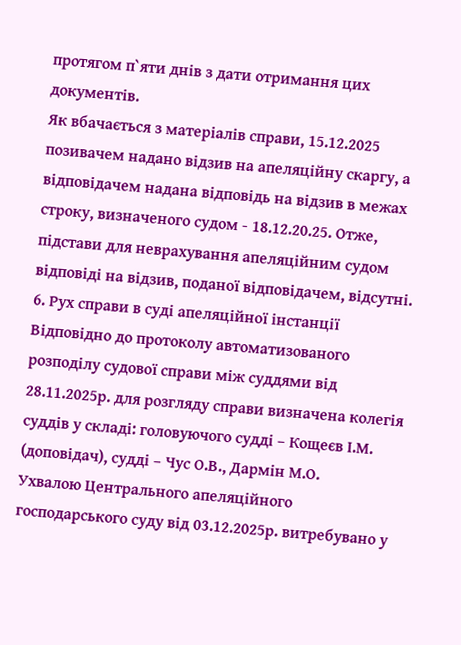протягом п`яти днів з дати отримання цих документів.
Як вбачається з матеріалів справи, 15.12.2025 позивачем надано відзив на апеляційну скаргу, а відповідачем надана відповідь на відзив в межах строку, визначеного судом - 18.12.20.25. Отже, підстави для неврахування апеляційним судом відповіді на відзив, поданої відповідачем, відсутні.
6. Рух справи в суді апеляційної інстанції
Відповідно до протоколу автоматизованого розподілу судової справи між суддями від 28.11.2025р. для розгляду справи визначена колегія суддів у складі: головуючого судді – Кощеєв І.М. (доповідач), судді – Чус О.В., Дармін М.О.
Ухвалою Центрального апеляційного господарського суду від 03.12.2025р. витребувано у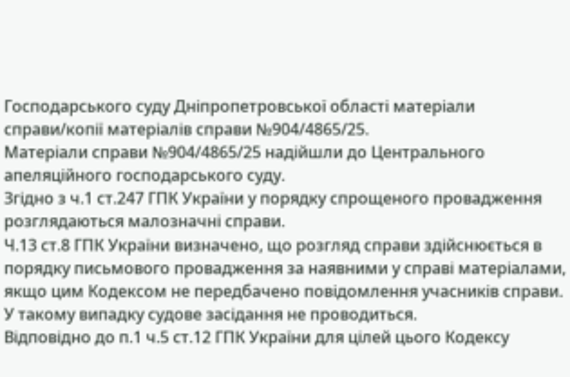Господарського суду Дніпропетровської області матеріали справи/копії матеріалів справи №904/4865/25.
Матеріали справи №904/4865/25 надійшли до Центрального апеляційного господарського суду.
Згідно з ч.1 ст.247 ГПК України у порядку спрощеного провадження розглядаються малозначні справи.
Ч.13 ст.8 ГПК України визначено, що розгляд справи здійснюється в порядку письмового провадження за наявними у справі матеріалами, якщо цим Кодексом не передбачено повідомлення учасників справи. У такому випадку судове засідання не проводиться.
Відповідно до п.1 ч.5 ст.12 ГПК України для цілей цього Кодексу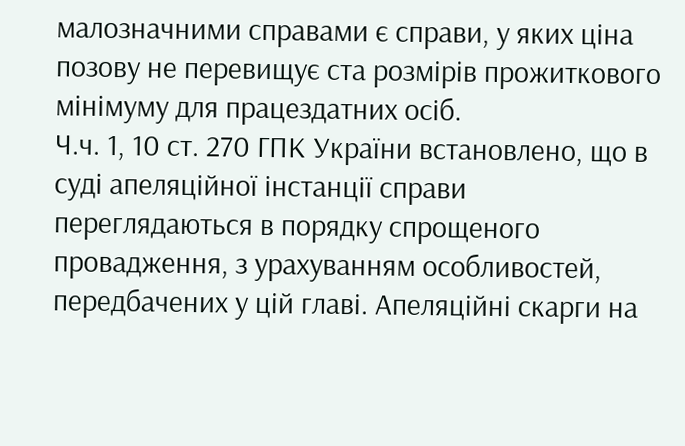малозначними справами є справи, у яких ціна позову не перевищує ста розмірів прожиткового мінімуму для працездатних осіб.
Ч.ч. 1, 10 ст. 270 ГПК України встановлено, що в суді апеляційної інстанції справи переглядаються в порядку спрощеного провадження, з урахуванням особливостей, передбачених у цій главі. Апеляційні скарги на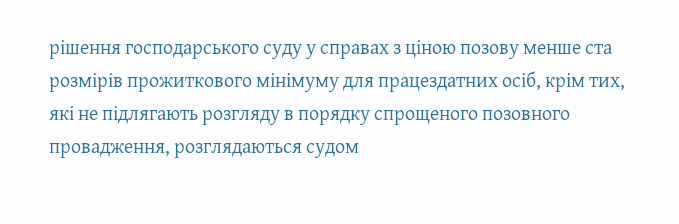рішення господарського суду у справах з ціною позову менше ста розмірів прожиткового мінімуму для працездатних осіб, крім тих, які не підлягають розгляду в порядку спрощеного позовного провадження, розглядаються судом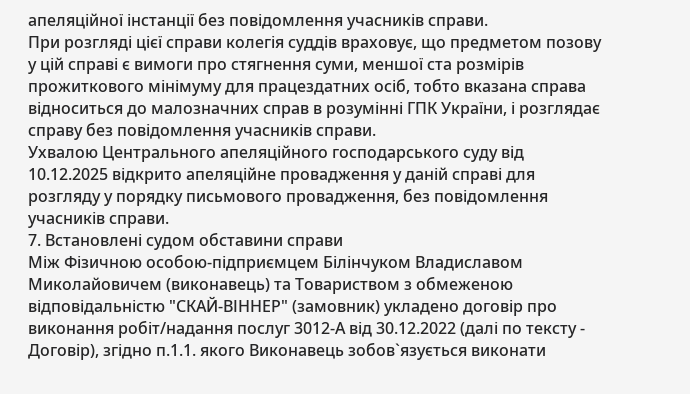апеляційної інстанції без повідомлення учасників справи.
При розгляді цієї справи колегія суддів враховує, що предметом позову у цій справі є вимоги про стягнення суми, меншої ста розмірів прожиткового мінімуму для працездатних осіб, тобто вказана справа відноситься до малозначних справ в розумінні ГПК України, і розглядає справу без повідомлення учасників справи.
Ухвалою Центрального апеляційного господарського суду від 10.12.2025 відкрито апеляційне провадження у даній справі для розгляду у порядку письмового провадження, без повідомлення учасників справи.
7. Встановлені судом обставини справи
Між Фізичною особою-підприємцем Білінчуком Владиславом Миколайовичем (виконавець) та Товариством з обмеженою відповідальністю "СКАЙ-ВІННЕР" (замовник) укладено договір про виконання робіт/надання послуг 3012-А від 30.12.2022 (далі по тексту - Договір), згідно п.1.1. якого Виконавець зобов`язується виконати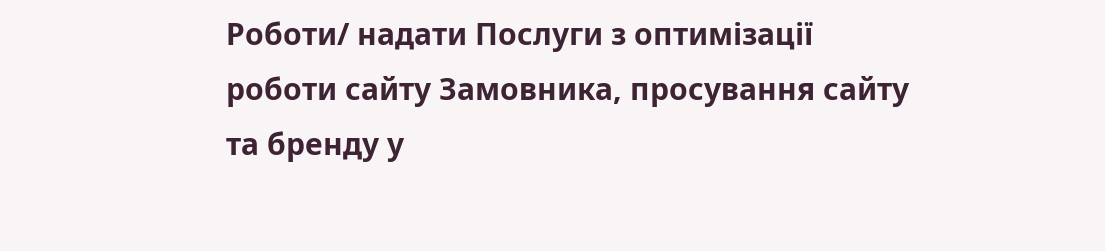Роботи/ надати Послуги з оптимізації роботи сайту Замовника, просування сайту та бренду у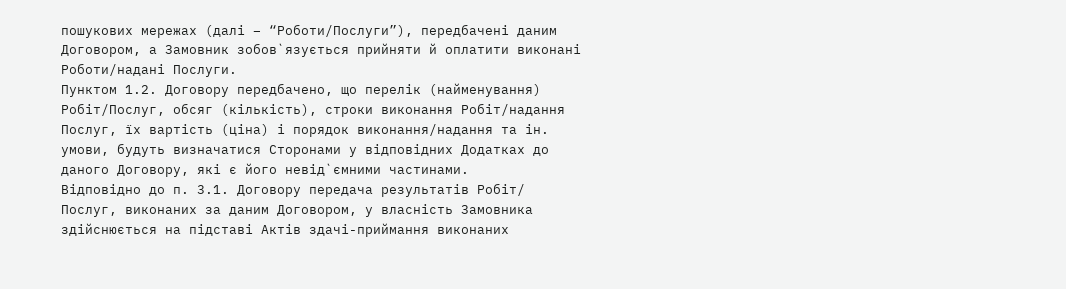пошукових мережах (далі – “Роботи/Послуги”), передбачені даним Договором, а Замовник зобов`язується прийняти й оплатити виконані Роботи/надані Послуги.
Пунктом 1.2. Договору передбачено, що перелік (найменування) Робіт/Послуг, обсяг (кількість), строки виконання Робіт/надання Послуг, їх вартість (ціна) і порядок виконання/надання та ін. умови, будуть визначатися Сторонами у відповідних Додатках до даного Договору, які є його невід`ємними частинами.
Відповідно до п. 3.1. Договору передача результатів Робіт/ Послуг, виконаних за даним Договором, у власність Замовника здійснюється на підставі Актів здачі-приймання виконаних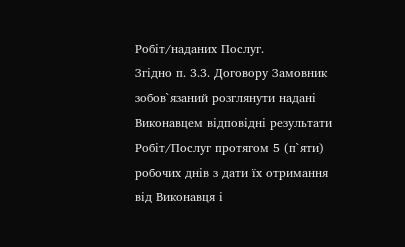Робіт/наданих Послуг.
Згідно п. 3.3. Договору Замовник зобов`язаний розглянути надані Виконавцем відповідні результати Робіт/Послуг протягом 5 (п`яти) робочих днів з дати їх отримання від Виконавця і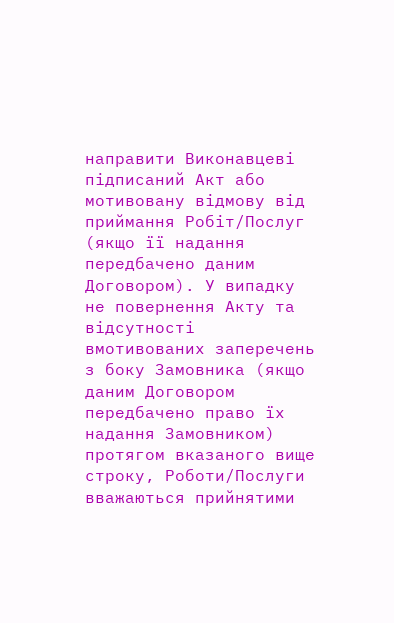направити Виконавцеві підписаний Акт або мотивовану відмову від приймання Робіт/Послуг (якщо її надання передбачено даним Договором). У випадку не повернення Акту та відсутності вмотивованих заперечень з боку Замовника (якщо даним Договором передбачено право їх надання Замовником) протягом вказаного вище строку, Роботи/Послуги вважаються прийнятими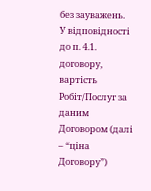без зауважень.
У відповідності до п. 4.1. договору, вартість Робіт/Послуг за даним Договором (далі – “ціна Договору”)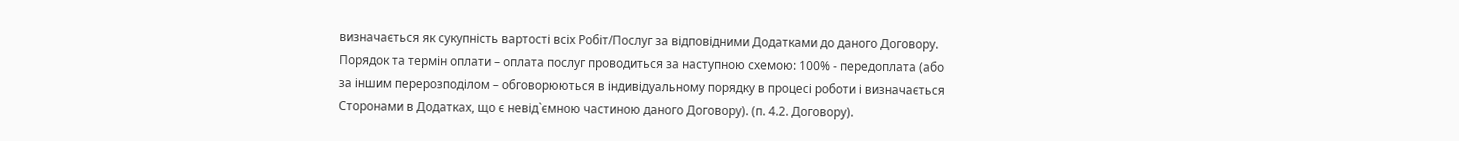визначається як сукупність вартості всіх Робіт/Послуг за відповідними Додатками до даного Договору.
Порядок та термін оплати – оплата послуг проводиться за наступною схемою: 100% - передоплата (або за іншим перерозподілом – обговорюються в індивідуальному порядку в процесі роботи і визначається Сторонами в Додатках, що є невід`ємною частиною даного Договору). (п. 4.2. Договору).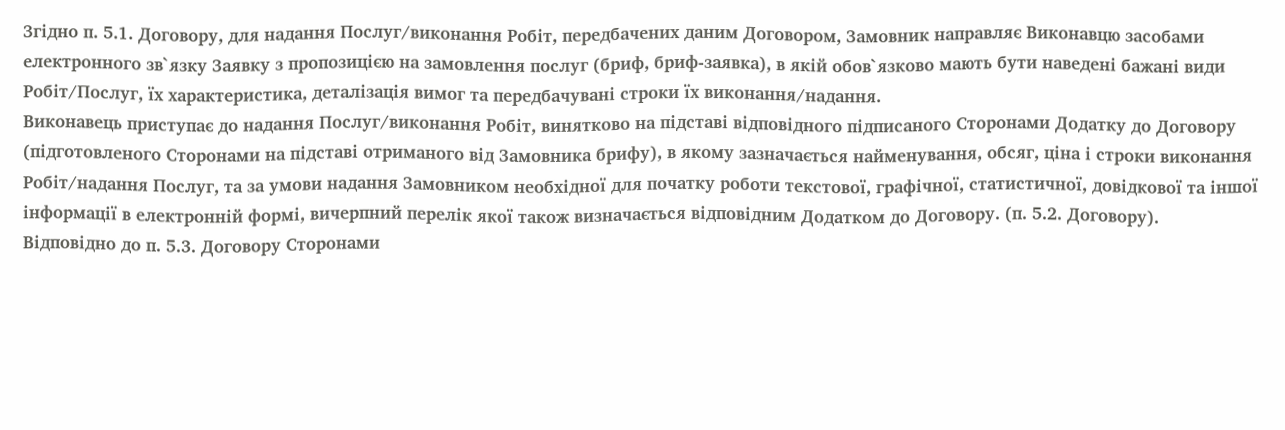Згідно п. 5.1. Договору, для надання Послуг/виконання Робіт, передбачених даним Договором, Замовник направляє Виконавцю засобами електронного зв`язку Заявку з пропозицією на замовлення послуг (бриф, бриф-заявка), в якій обов`язково мають бути наведені бажані види Робіт/Послуг, їх характеристика, деталізація вимог та передбачувані строки їх виконання/надання.
Виконавець приступає до надання Послуг/виконання Робіт, винятково на підставі відповідного підписаного Сторонами Додатку до Договору (підготовленого Сторонами на підставі отриманого від Замовника брифу), в якому зазначається найменування, обсяг, ціна і строки виконання Робіт/надання Послуг, та за умови надання Замовником необхідної для початку роботи текстової, графічної, статистичної, довідкової та іншої інформації в електронній формі, вичерпний перелік якої також визначається відповідним Додатком до Договору. (п. 5.2. Договору).
Відповідно до п. 5.3. Договору Сторонами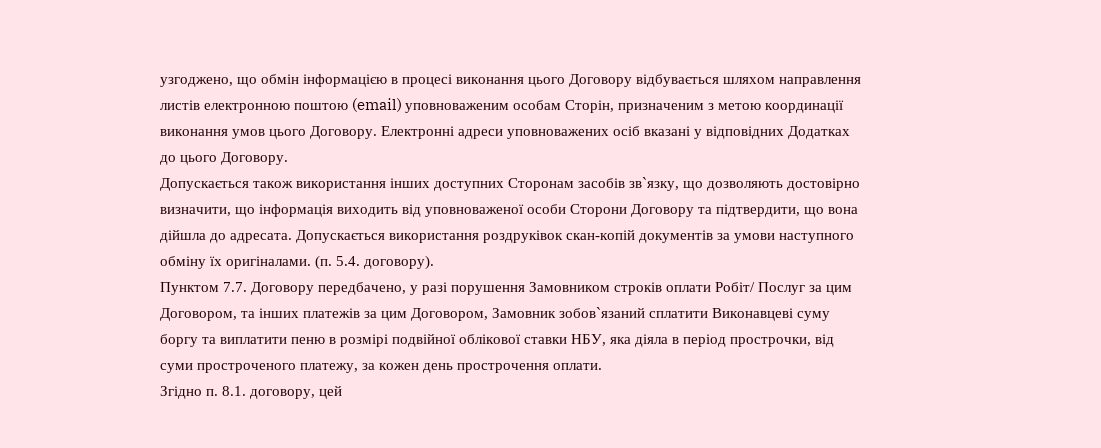узгоджено, що обмін інформацією в процесі виконання цього Договору відбувається шляхом направлення листів електронною поштою (email) уповноваженим особам Сторін, призначеним з метою координації виконання умов цього Договору. Електронні адреси уповноважених осіб вказані у відповідних Додатках до цього Договору.
Допускається також використання інших доступних Сторонам засобів зв`язку, що дозволяють достовірно визначити, що інформація виходить від уповноваженої особи Сторони Договору та підтвердити, що вона дійшла до адресата. Допускається використання роздруківок скан-копій документів за умови наступного обміну їх оригіналами. (п. 5.4. договору).
Пунктом 7.7. Договору передбачено, у разі порушення Замовником строків оплати Робіт/ Послуг за цим Договором, та інших платежів за цим Договором, Замовник зобов`язаний сплатити Виконавцеві суму боргу та виплатити пеню в розмірі подвійної облікової ставки НБУ, яка діяла в період прострочки, від суми простроченого платежу, за кожен день прострочення оплати.
Згідно п. 8.1. договору, цей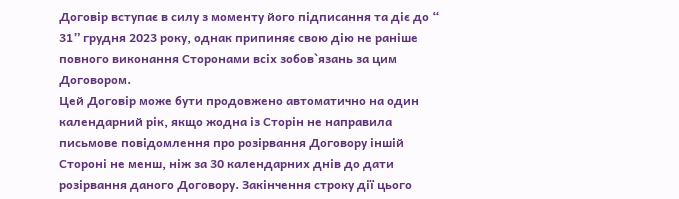Договір вступає в силу з моменту його підписання та діє до “ 31” грудня 2023 року, однак припиняє свою дію не раніше повного виконання Сторонами всіх зобов`язань за цим Договором.
Цей Договір може бути продовжено автоматично на один календарний рік, якщо жодна із Сторін не направила письмове повідомлення про розірвання Договору іншій Стороні не менш, ніж за 30 календарних днів до дати розірвання даного Договору. Закінчення строку дії цього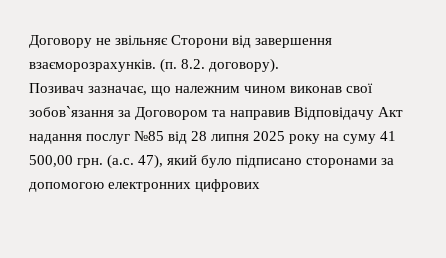Договору не звільняє Сторони від завершення взаєморозрахунків. (п. 8.2. договору).
Позивач зазначає, що належним чином виконав свої зобов`язання за Договором та направив Відповідачу Акт надання послуг №85 від 28 липня 2025 року на суму 41 500,00 грн. (а.с. 47), який було підписано сторонами за допомогою електронних цифрових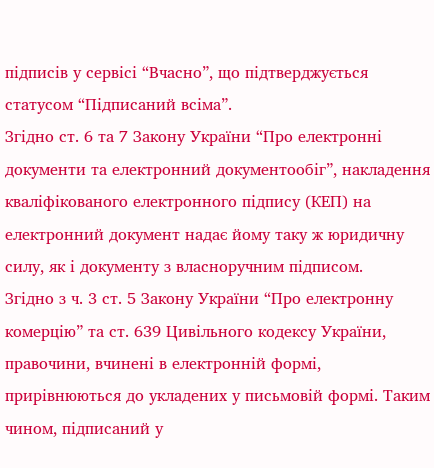підписів у сервісі “Вчасно”, що підтверджується статусом “Підписаний всіма”.
Згідно ст. 6 та 7 Закону України “Про електронні документи та електронний документообіг”, накладення кваліфікованого електронного підпису (КЕП) на електронний документ надає йому таку ж юридичну силу, як і документу з власноручним підписом.
Згідно з ч. 3 ст. 5 Закону України “Про електронну комерцію” та ст. 639 Цивільного кодексу України, правочини, вчинені в електронній формі, прирівнюються до укладених у письмовій формі. Таким чином, підписаний у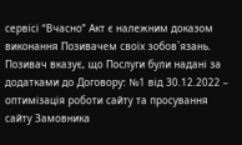сервісі “Вчасно” Акт є належним доказом виконання Позивачем своїх зобов`язань.
Позивач вказує, що Послуги були надані за додатками до Договору: №1 від 30.12.2022 – оптимізація роботи сайту та просування сайту Замовника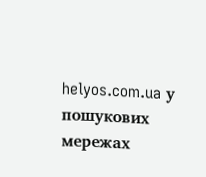helyos.com.ua у пошукових мережах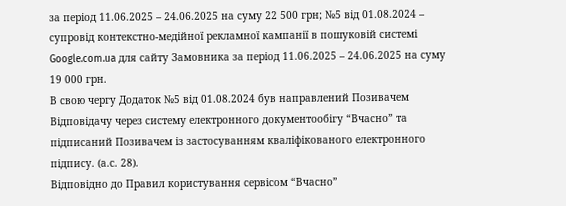за період 11.06.2025 – 24.06.2025 на суму 22 500 грн; №5 від 01.08.2024 – супровід контекстно-медійної рекламної кампанії в пошуковій системі Google.com.ua для сайту Замовника за період 11.06.2025 – 24.06.2025 на суму 19 000 грн.
В свою чергу Додаток №5 від 01.08.2024 був направлений Позивачем Відповідачу через систему електронного документообігу “Вчасно” та підписаний Позивачем із застосуванням кваліфікованого електронного підпису. (а.с. 28).
Відповідно до Правил користування сервісом “Вчасно”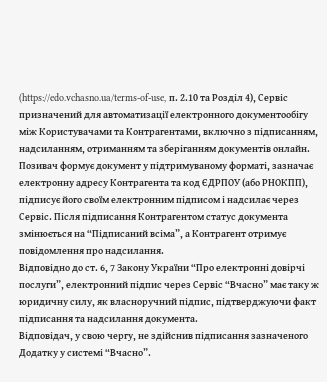(https://edo.vchasno.ua/terms-of-use, п. 2.10 та Розділ 4), Сервіс призначений для автоматизації електронного документообігу між Користувачами та Контрагентами, включно з підписанням, надсиланням, отриманням та зберіганням документів онлайн.
Позивач формує документ у підтримуваному форматі, зазначає електронну адресу Контрагента та код ЄДРПОУ (або РНОКПП), підписує його своїм електронним підписом і надсилає через Сервіс. Після підписання Контрагентом статус документа змінюється на “Підписаний всіма”, а Контрагент отримує повідомлення про надсилання.
Відповідно до ст. 6, 7 Закону України “Про електронні довірчі послуги”, електронний підпис через Сервіс “Вчасно” має таку ж юридичну силу, як власноручний підпис, підтверджуючи факт підписання та надсилання документа.
Відповідач, у свою чергу, не здійснив підписання зазначеного Додатку у системі “Вчасно”.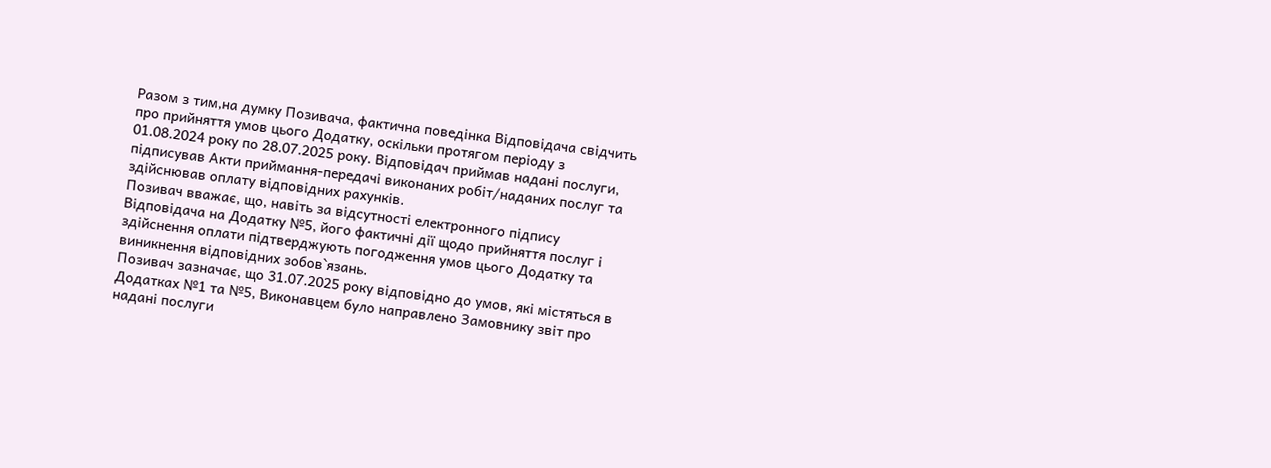Разом з тим,на думку Позивача, фактична поведінка Відповідача свідчить про прийняття умов цього Додатку, оскільки протягом періоду з 01.08.2024 року по 28.07.2025 року. Відповідач приймав надані послуги, підписував Акти приймання-передачі виконаних робіт/наданих послуг та здійснював оплату відповідних рахунків.
Позивач вважає, що, навіть за відсутності електронного підпису Відповідача на Додатку №5, його фактичні дії щодо прийняття послуг і здійснення оплати підтверджують погодження умов цього Додатку та виникнення відповідних зобов`язань.
Позивач зазначає, що 31.07.2025 року відповідно до умов, які містяться в Додатках №1 та №5, Виконавцем було направлено Замовнику звіт про надані послуги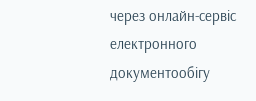через онлайн-сервіс електронного документообігу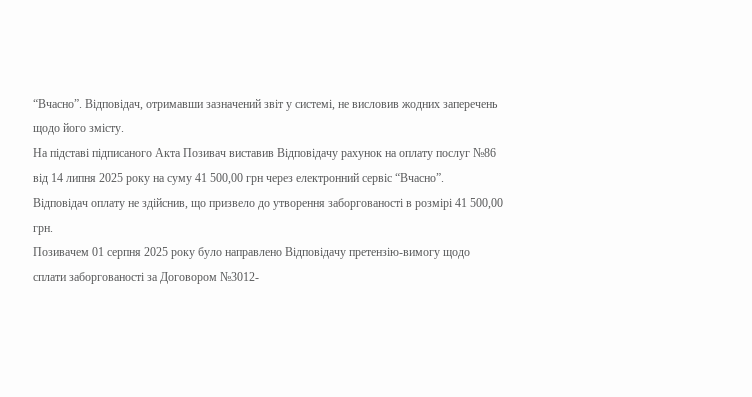“Вчасно”. Відповідач, отримавши зазначений звіт у системі, не висловив жодних заперечень щодо його змісту.
На підставі підписаного Акта Позивач виставив Відповідачу рахунок на оплату послуг №86 від 14 липня 2025 року на суму 41 500,00 грн через електронний сервіс “Вчасно”.
Відповідач оплату не здійснив, що призвело до утворення заборгованості в розмірі 41 500,00 грн.
Позивачем 01 серпня 2025 року було направлено Відповідачу претензію-вимогу щодо сплати заборгованості за Договором №3012-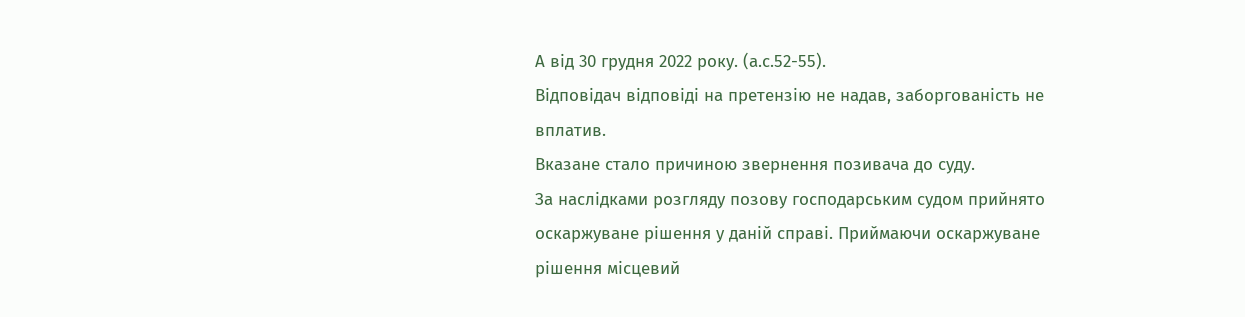А від 30 грудня 2022 року. (а.с.52-55).
Відповідач відповіді на претензію не надав, заборгованість не вплатив.
Вказане стало причиною звернення позивача до суду.
За наслідками розгляду позову господарським судом прийнято оскаржуване рішення у даній справі. Приймаючи оскаржуване рішення місцевий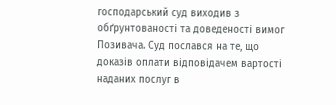господарський суд виходив з обґрунтованості та доведеності вимог Позивача. Суд послався на те, що доказів оплати відповідачем вартості наданих послуг в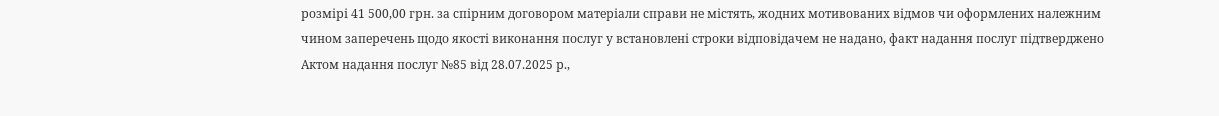розмірі 41 500,00 грн. за спірним договором матеріали справи не містять, жодних мотивованих відмов чи оформлених належним чином заперечень щодо якості виконання послуг у встановлені строки відповідачем не надано, факт надання послуг підтверджено Актом надання послуг №85 від 28.07.2025 р.,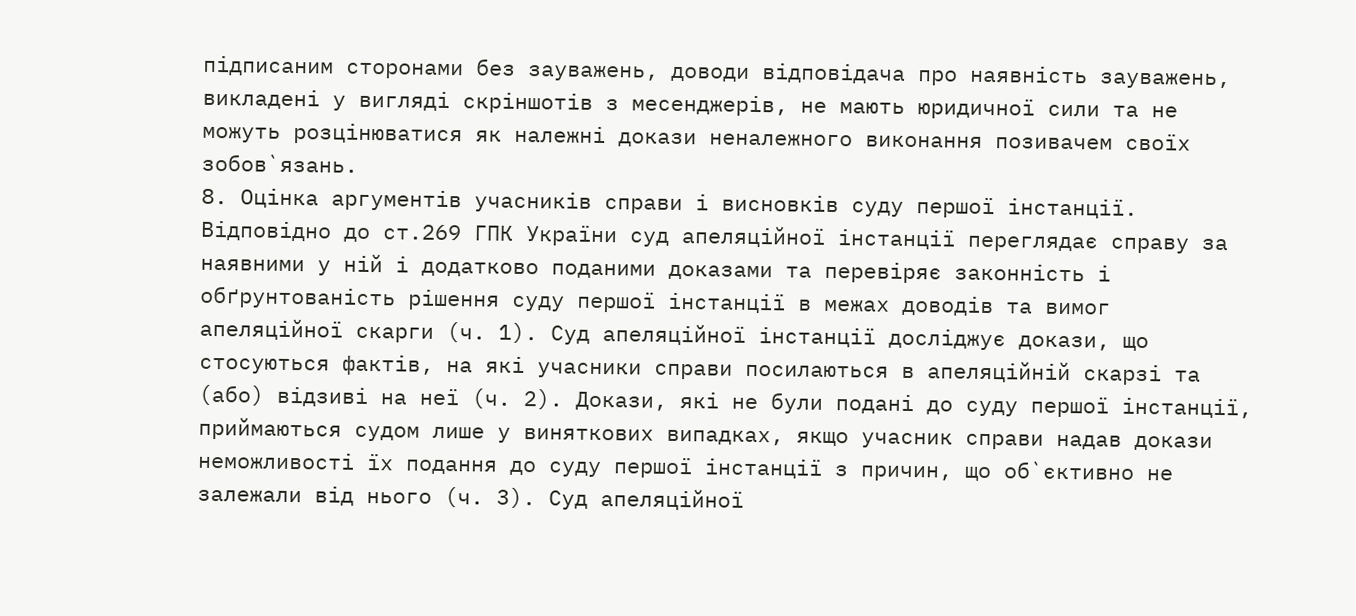підписаним сторонами без зауважень, доводи відповідача про наявність зауважень, викладені у вигляді скріншотів з месенджерів, не мають юридичної сили та не можуть розцінюватися як належні докази неналежного виконання позивачем своїх зобов`язань.
8. Оцінка аргументів учасників справи і висновків суду першої інстанції.
Відповідно до ст.269 ГПК України суд апеляційної інстанції переглядає справу за наявними у ній і додатково поданими доказами та перевіряє законність і обґрунтованість рішення суду першої інстанції в межах доводів та вимог апеляційної скарги (ч. 1). Суд апеляційної інстанції досліджує докази, що стосуються фактів, на які учасники справи посилаються в апеляційній скарзі та (або) відзиві на неї (ч. 2). Докази, які не були подані до суду першої інстанції, приймаються судом лише у виняткових випадках, якщо учасник справи надав докази неможливості їх подання до суду першої інстанції з причин, що об`єктивно не залежали від нього (ч. 3). Суд апеляційної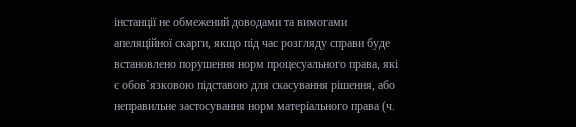інстанції не обмежений доводами та вимогами апеляційної скарги, якщо під час розгляду справи буде встановлено порушення норм процесуального права, які є обов`язковою підставою для скасування рішення, або неправильне застосування норм матеріального права (ч.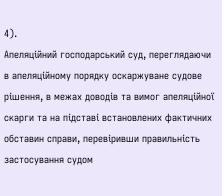4).
Апеляційний господарський суд, переглядаючи в апеляційному порядку оскаржуване судове рішення, в межах доводів та вимог апеляційної скарги та на підставі встановлених фактичних обставин справи, перевіривши правильність застосування судом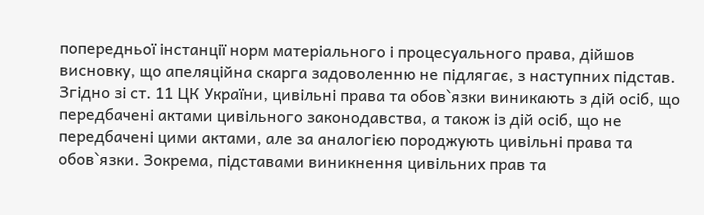попередньої інстанції норм матеріального і процесуального права, дійшов висновку, що апеляційна скарга задоволенню не підлягає, з наступних підстав.
Згідно зі ст. 11 ЦК України, цивільні права та обов`язки виникають з дій осіб, що передбачені актами цивільного законодавства, а також із дій осіб, що не передбачені цими актами, але за аналогією породжують цивільні права та обов`язки. Зокрема, підставами виникнення цивільних прав та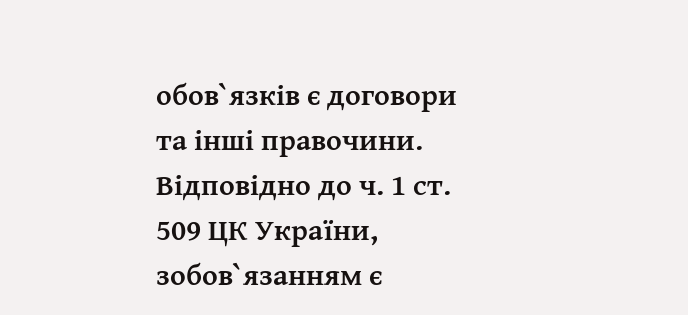обов`язків є договори та інші правочини.
Відповідно до ч. 1 ст. 509 ЦК України, зобов`язанням є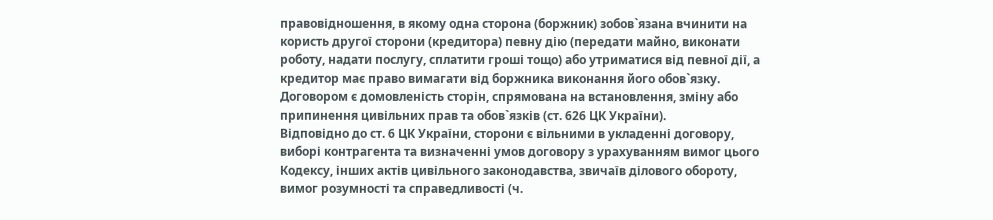правовідношення, в якому одна сторона (боржник) зобов`язана вчинити на користь другої сторони (кредитора) певну дію (передати майно, виконати роботу, надати послугу, сплатити гроші тощо) або утриматися від певної дії, а кредитор має право вимагати від боржника виконання його обов`язку.
Договором є домовленість сторін, спрямована на встановлення, зміну або припинення цивільних прав та обов`язків (ст. 626 ЦК України).
Відповідно до ст. 6 ЦК України, сторони є вільними в укладенні договору, виборі контрагента та визначенні умов договору з урахуванням вимог цього Кодексу, інших актів цивільного законодавства, звичаїв ділового обороту, вимог розумності та справедливості (ч.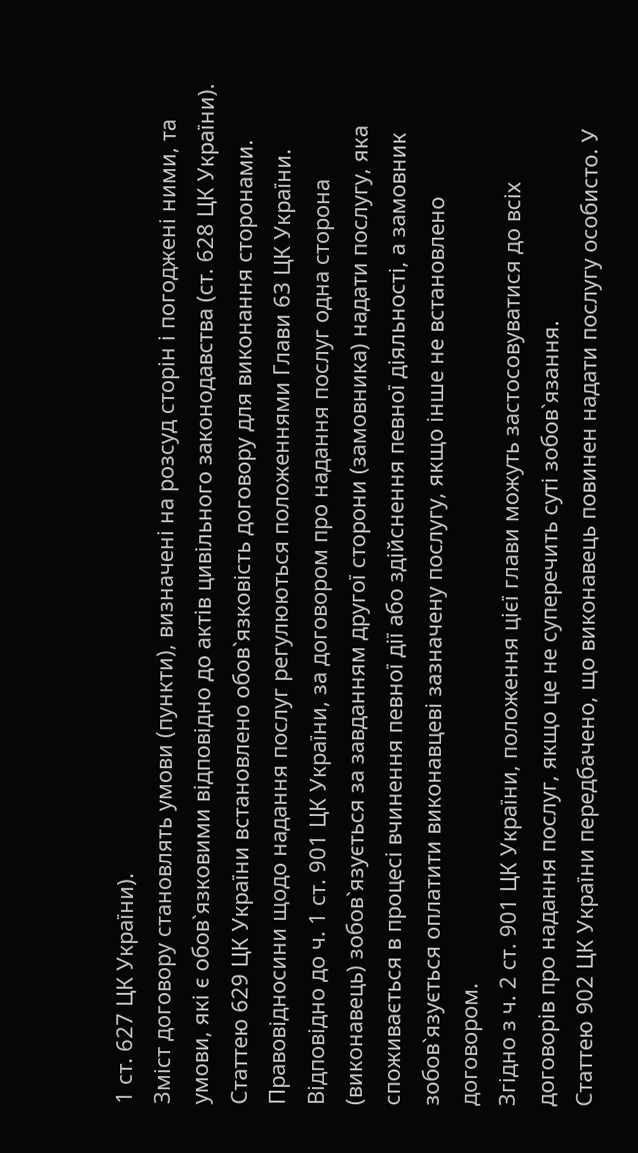1 ст. 627 ЦК України).
Зміст договору становлять умови (пункти), визначені на розсуд сторін і погоджені ними, та умови, які є обов`язковими відповідно до актів цивільного законодавства (ст. 628 ЦК України).
Статтею 629 ЦК України встановлено обов`язковість договору для виконання сторонами.
Правовідносини щодо надання послуг регулюються положеннями Глави 63 ЦК України.
Відповідно до ч. 1 ст. 901 ЦК України, за договором про надання послуг одна сторона (виконавець) зобов`язується за завданням другої сторони (замовника) надати послугу, яка споживається в процесі вчинення певної дії або здійснення певної діяльності, а замовник зобов`язується оплатити виконавцеві зазначену послугу, якщо інше не встановлено договором.
Згідно з ч. 2 ст. 901 ЦК України, положення цієї глави можуть застосовуватися до всіх договорів про надання послуг, якщо це не суперечить суті зобов`язання.
Статтею 902 ЦК України передбачено, що виконавець повинен надати послугу особисто. У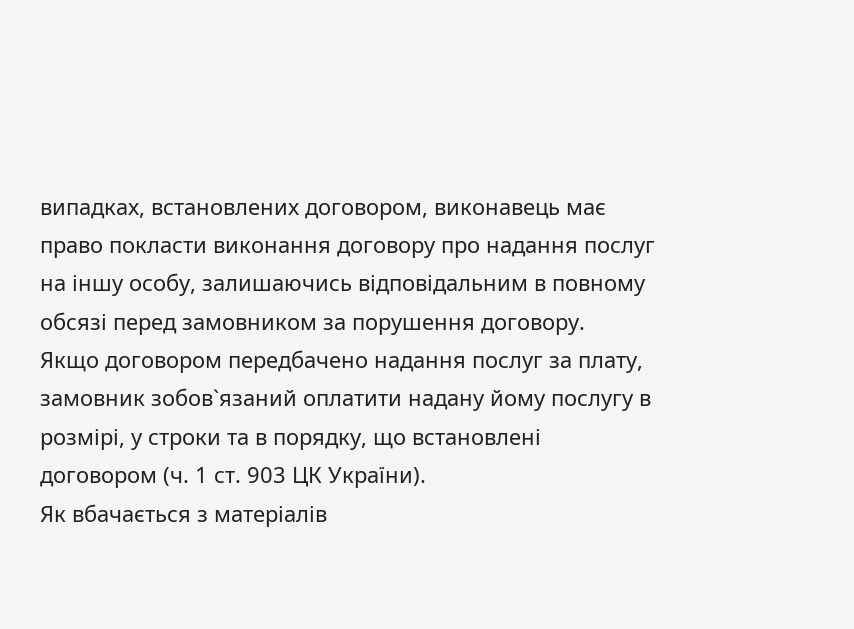випадках, встановлених договором, виконавець має право покласти виконання договору про надання послуг на іншу особу, залишаючись відповідальним в повному обсязі перед замовником за порушення договору.
Якщо договором передбачено надання послуг за плату, замовник зобов`язаний оплатити надану йому послугу в розмірі, у строки та в порядку, що встановлені договором (ч. 1 ст. 903 ЦК України).
Як вбачається з матеріалів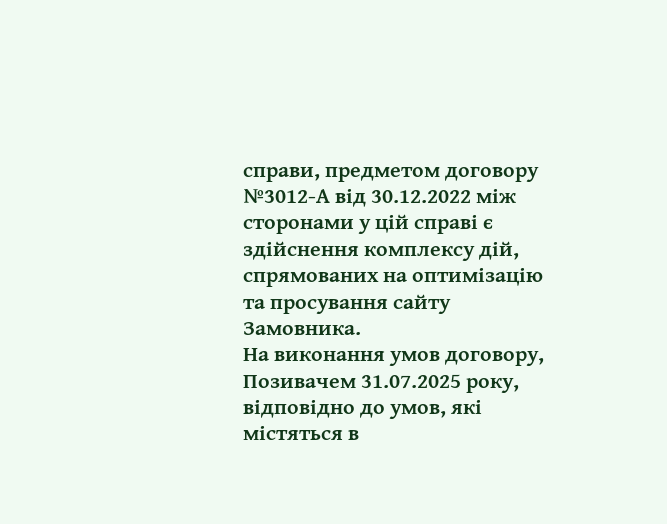справи, предметом договору №3012-А від 30.12.2022 між сторонами у цій справі є здійснення комплексу дій, спрямованих на оптимізацію та просування сайту Замовника.
На виконання умов договору, Позивачем 31.07.2025 року, відповідно до умов, які містяться в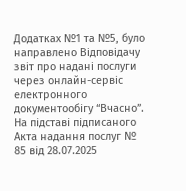Додатках №1 та №5, було направлено Відповідачу звіт про надані послуги через онлайн-сервіс електронного документообігу “Вчасно”.
На підставі підписаного Акта надання послуг № 85 від 28.07.2025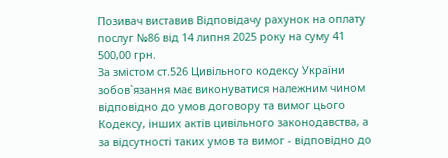Позивач виставив Відповідачу рахунок на оплату послуг №86 від 14 липня 2025 року на суму 41 500,00 грн.
За змістом ст.526 Цивільного кодексу України зобов`язання має виконуватися належним чином відповідно до умов договору та вимог цього Кодексу, інших актів цивільного законодавства, а за відсутності таких умов та вимог - відповідно до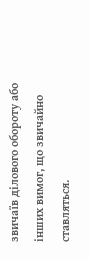звичаїв ділового обороту або інших вимог, що звичайно ставляться.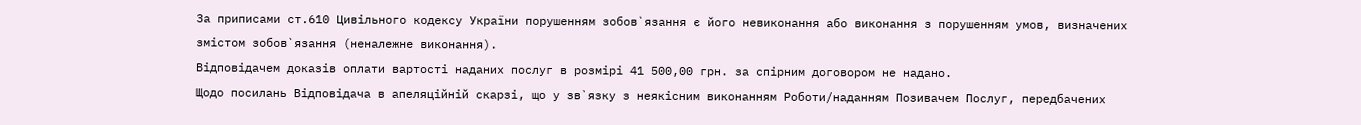За приписами ст.610 Цивільного кодексу України порушенням зобов`язання є його невиконання або виконання з порушенням умов, визначених змістом зобов`язання (неналежне виконання).
Відповідачем доказів оплати вартості наданих послуг в розмірі 41 500,00 грн. за спірним договором не надано.
Щодо посилань Відповідача в апеляційній скарзі, що у зв`язку з неякісним виконанням Роботи/наданням Позивачем Послуг, передбачених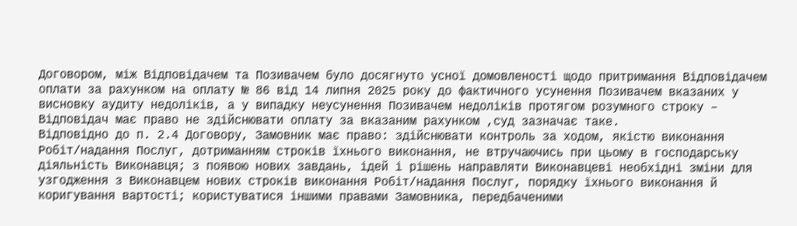Договором, між Відповідачем та Позивачем було досягнуто усної домовленості щодо притримання Відповідачем оплати за рахунком на оплату № 86 від 14 липня 2025 року до фактичного усунення Позивачем вказаних у висновку аудиту недоліків, а у випадку неусунення Позивачем недоліків протягом розумного строку – Відповідач має право не здійснювати оплату за вказаним рахунком ,суд зазначає таке.
Відповідно до п. 2.4 Договору, Замовник має право: здійснювати контроль за ходом, якістю виконання Робіт/надання Послуг, дотриманням строків їхнього виконання, не втручаючись при цьому в господарську діяльність Виконавця; з появою нових завдань, ідей і рішень направляти Виконавцеві необхідні зміни для узгодження з Виконавцем нових строків виконання Робіт/надання Послуг, порядку їхнього виконання й коригування вартості; користуватися іншими правами Замовника, передбаченими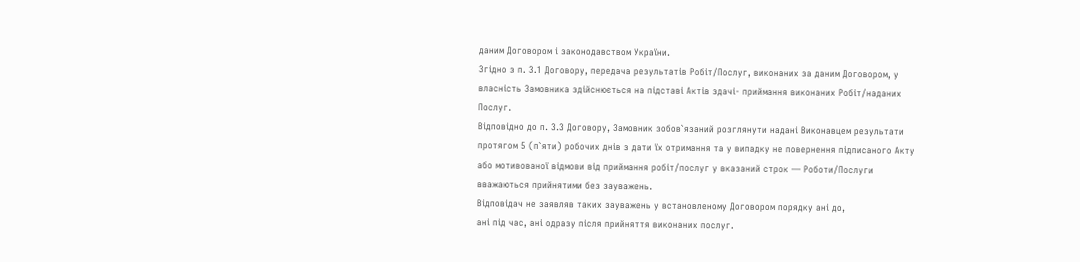даним Договором і законодавством України.
Згідно з п. 3.1 Договору, передача результатів Робіт/Послуг, виконаних за даним Договором, у власність Замовника здійснюється на підставі Актів здачі- приймання виконаних Робіт/наданих Послуг.
Відповідно до п. 3.3 Договору, Замовник зобов`язаний розглянути надані Виконавцем результати протягом 5 (п`яти) робочих днів з дати їх отримання та у випадку не повернення підписаного Акту або мотивованої відмови від приймання робіт/послуг у вказаний строк — Роботи/Послуги вважаються прийнятими без зауважень.
Відповідач не заявляв таких зауважень у встановленому Договором порядку ані до,
ані під час, ані одразу після прийняття виконаних послуг.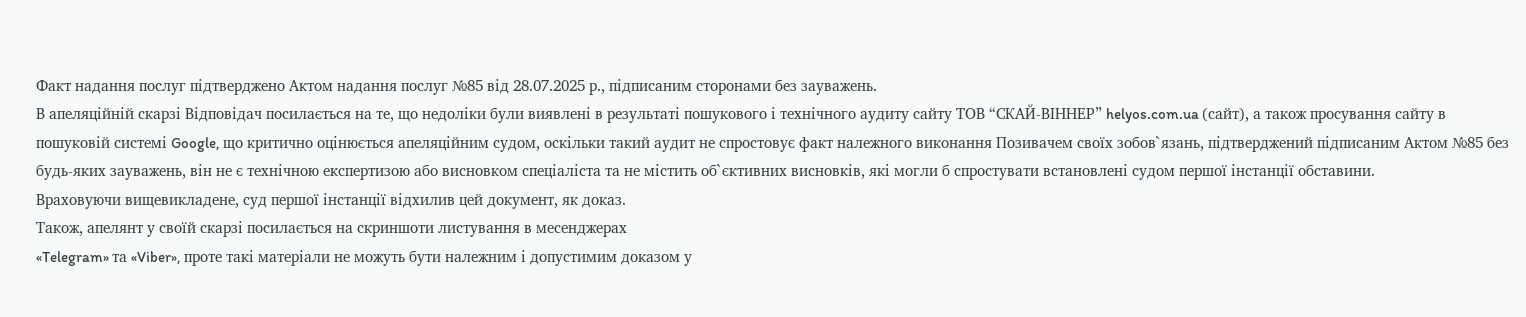Факт надання послуг підтверджено Актом надання послуг №85 від 28.07.2025 р., підписаним сторонами без зауважень.
В апеляційній скарзі Відповідач посилається на те, що недоліки були виявлені в результаті пошукового і технічного аудиту сайту ТОВ “СКАЙ-ВІННЕР” helyos.com.ua (сайт), а також просування сайту в пошуковій системі Google, що критично оцінюється апеляційним судом, оскільки такий аудит не спростовує факт належного виконання Позивачем своїх зобов`язань, підтверджений підписаним Актом №85 без будь-яких зауважень, він не є технічною експертизою або висновком спеціаліста та не містить об`єктивних висновків, які могли б спростувати встановлені судом першої інстанції обставини.
Враховуючи вищевикладене, суд першої інстанції відхилив цей документ, як доказ.
Також, апелянт у своїй скарзі посилається на скриншоти листування в месенджерах
«Telegram» та «Viber», проте такі матеріали не можуть бути належним і допустимим доказом у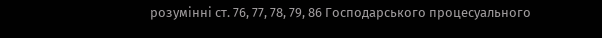розумінні ст. 76, 77, 78, 79, 86 Господарського процесуального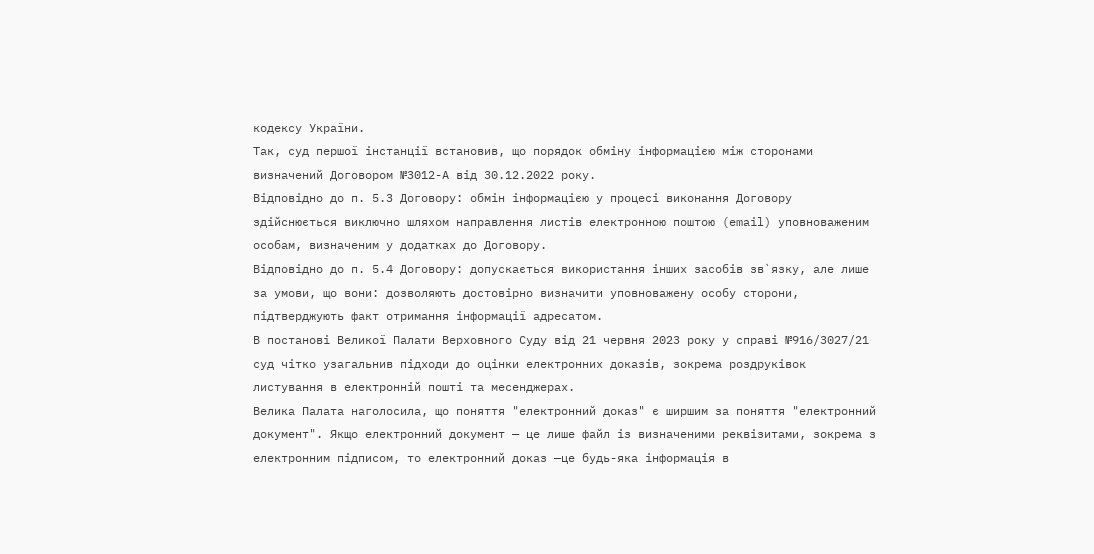кодексу України.
Так, суд першої інстанції встановив, що порядок обміну інформацією між сторонами визначений Договором №3012-А від 30.12.2022 року.
Відповідно до п. 5.3 Договору: обмін інформацією у процесі виконання Договору здійснюється виключно шляхом направлення листів електронною поштою (email) уповноваженим особам, визначеним у додатках до Договору.
Відповідно до п. 5.4 Договору: допускається використання інших засобів зв`язку, але лише за умови, що вони: дозволяють достовірно визначити уповноважену особу сторони, підтверджують факт отримання інформації адресатом.
В постанові Великої Палати Верховного Суду від 21 червня 2023 року у справі №916/3027/21 суд чітко узагальнив підходи до оцінки електронних доказів, зокрема роздруківок листування в електронній пошті та месенджерах.
Велика Палата наголосила, що поняття "електронний доказ" є ширшим за поняття "електронний документ". Якщо електронний документ — це лише файл із визначеними реквізитами, зокрема з електронним підписом, то електронний доказ —це будь-яка інформація в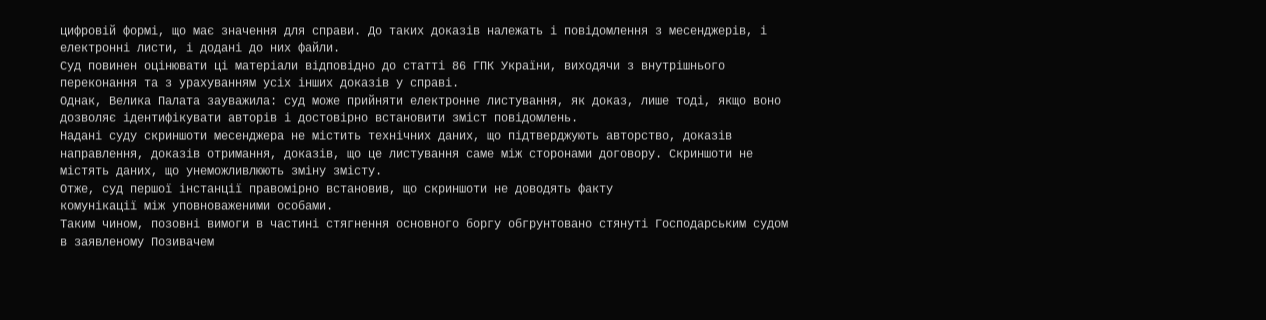цифровій формі, що має значення для справи. До таких доказів належать і повідомлення з месенджерів, і електронні листи, і додані до них файли.
Суд повинен оцінювати ці матеріали відповідно до статті 86 ГПК України, виходячи з внутрішнього переконання та з урахуванням усіх інших доказів у справі.
Однак, Велика Палата зауважила: суд може прийняти електронне листування, як доказ, лише тоді, якщо воно дозволяє ідентифікувати авторів і достовірно встановити зміст повідомлень.
Надані суду скриншоти месенджера не містить технічних даних, що підтверджують авторство, доказів направлення, доказів отримання, доказів, що це листування саме між сторонами договору. Скриншоти не містять даних, що унеможливлюють зміну змісту.
Отже, суд першої інстанції правомірно встановив, що скриншоти не доводять факту
комунікації між уповноваженими особами.
Таким чином, позовні вимоги в частині стягнення основного боргу обгрунтовано стянуті Господарським судом в заявленому Позивачем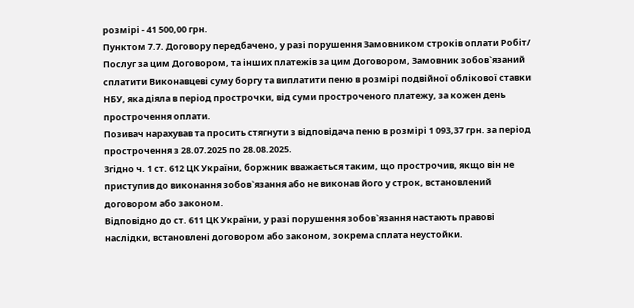розмірі - 41 500,00 грн.
Пунктом 7.7. Договору передбачено, у разі порушення Замовником строків оплати Робіт/ Послуг за цим Договором, та інших платежів за цим Договором, Замовник зобов`язаний сплатити Виконавцеві суму боргу та виплатити пеню в розмірі подвійної облікової ставки НБУ, яка діяла в період прострочки, від суми простроченого платежу, за кожен день прострочення оплати.
Позивач нарахував та просить стягнути з відповідача пеню в розмірі 1 093,37 грн. за період прострочення з 28.07.2025 по 28.08.2025.
Згідно ч. 1 ст. 612 ЦК України, боржник вважається таким, що прострочив, якщо він не приступив до виконання зобов`язання або не виконав його у строк, встановлений договором або законом.
Відповідно до ст. 611 ЦК України, у разі порушення зобов`язання настають правові наслідки, встановлені договором або законом, зокрема сплата неустойки.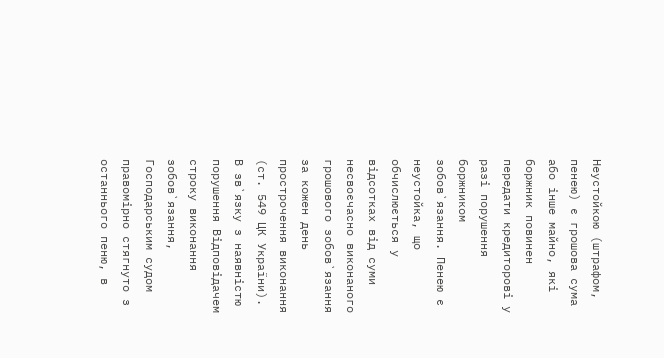Неустойкою (штрафом, пенею) є грошова сума або інше майно, які боржник повинен передати кредиторові у разі порушення боржником зобов`язання. Пенею є неустойка, що обчислюється у відсотках від суми несвоєчасно виконаного грошового зобов`язання за кожен день прострочення виконання (ст. 549 ЦК України).
В зв`язку з наявністю порушення Відповідачем строку виконання зобов`язання, Господарським судом правомірно стягнуто з останнього пеню, в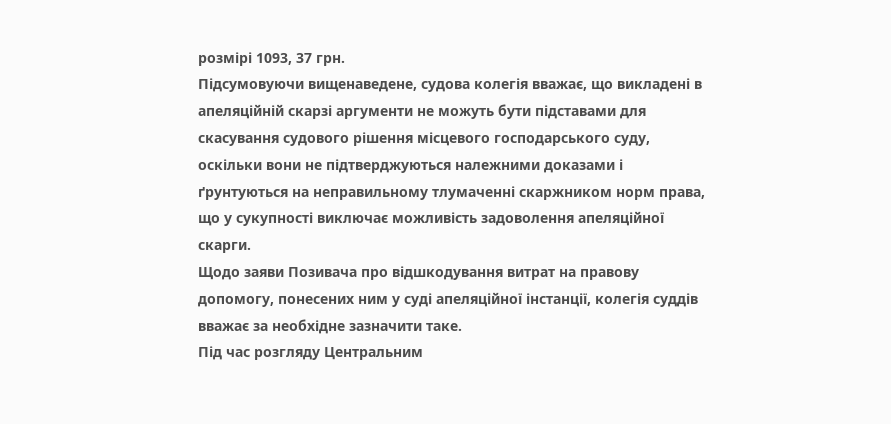розмірі 1093, 37 грн.
Підсумовуючи вищенаведене, судова колегія вважає, що викладені в апеляційній скарзі аргументи не можуть бути підставами для скасування судового рішення місцевого господарського суду, оскільки вони не підтверджуються належними доказами і ґрунтуються на неправильному тлумаченні скаржником норм права, що у сукупності виключає можливість задоволення апеляційної скарги.
Щодо заяви Позивача про відшкодування витрат на правову допомогу, понесених ним у суді апеляційної інстанції, колегія суддів вважає за необхідне зазначити таке.
Під час розгляду Центральним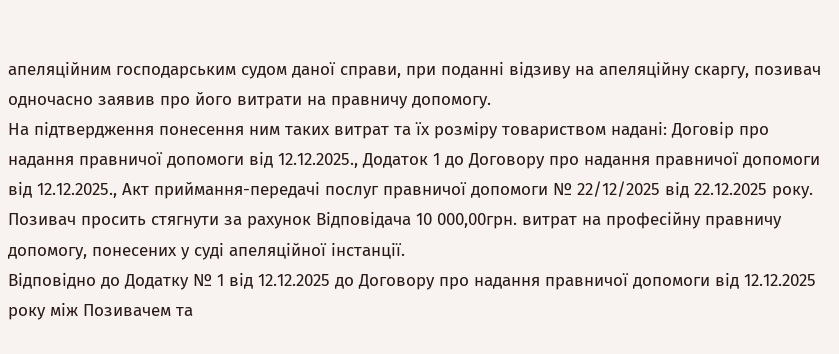апеляційним господарським судом даної справи, при поданні відзиву на апеляційну скаргу, позивач одночасно заявив про його витрати на правничу допомогу.
На підтвердження понесення ним таких витрат та їх розміру товариством надані: Договір про надання правничої допомоги від 12.12.2025., Додаток 1 до Договору про надання правничої допомоги від 12.12.2025., Акт приймання-передачі послуг правничої допомоги № 22/12/2025 від 22.12.2025 року. Позивач просить стягнути за рахунок Відповідача 10 000,00грн. витрат на професійну правничу допомогу, понесених у суді апеляційної інстанції.
Відповідно до Додатку № 1 від 12.12.2025 до Договору про надання правничої допомоги від 12.12.2025 року між Позивачем та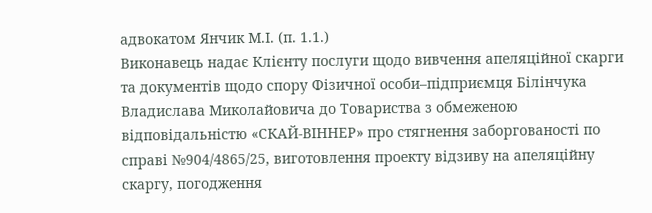адвокатом Янчик М.І. (п. 1.1.)
Виконавець надає Клієнту послуги щодо вивчення апеляційної скарги та документів щодо спору Фізичної особи–підприємця Білінчука Владислава Миколайовича до Товариства з обмеженою відповідальністю «СКАЙ-ВІННЕР» про стягнення заборгованості по справі №904/4865/25, виготовлення проекту відзиву на апеляційну скаргу, погодження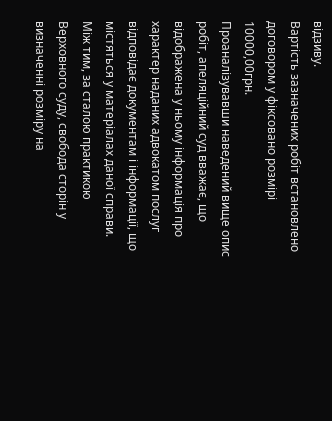відзиву.
Вартість зазначених робіт встановлено договором у фіксовано розмірі 10000,00грн.
Проаналізувавши наведений вище опис робіт, апеляційний суд вважає, що відображена у ньому інформація про характер наданих адвокатом послуг відповідає документам і інформації, що містяться у матеріалах даної справи.
Між тим, за сталою практикою Верховного суду, свобода сторін у визначенні розміру на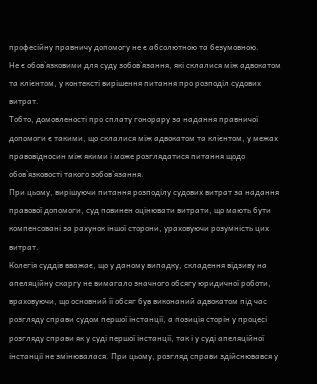професійну правничу допомогу не є абсолютною та безумовною.
Не є обов`язковими для суду зобов`язання, які склалися між адвокатом та клієнтом, у контексті вирішення питання про розподіл судових витрат.
Тобто, домовленості про сплату гонорару за надання правничої допомоги є такими, що склалися між адвокатом та клієнтом, у межах правовідносин між якими і може розглядатися питання щодо обов`язковості такого зобов`язання.
При цьому, вирішуючи питання розподілу судових витрат за надання правової допомоги, суд повинен оцінювати витрати, що мають бути компенсовані за рахунок іншої сторони, ураховуючи розумність цих витрат.
Колегія суддів вважає, що у даному випадку, складення відзиву на апеляційну скаргу не вимагало значного обсягу юридичної роботи, враховуючи, що основний її обсяг був виконаний адвокатом під час розгляду справи судом першої інстанції, а позиція сторін у процесі розгляду справи як у суді першої інстанції, так і у суді апеляційної інстанції не змінювалася. При цьому, розгляд справи здійснювався у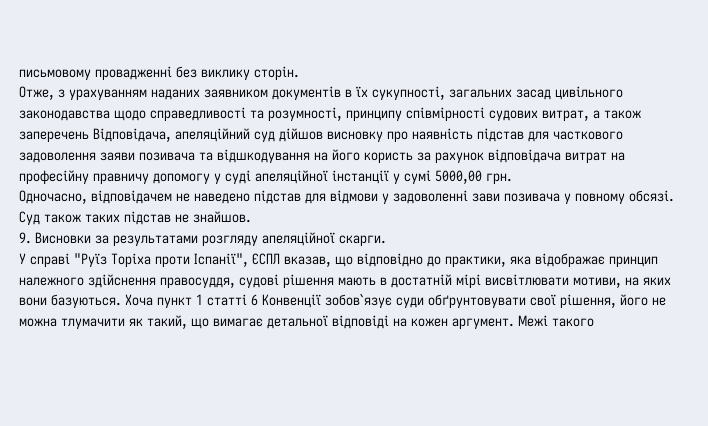письмовому провадженні без виклику сторін.
Отже, з урахуванням наданих заявником документів в їх сукупності, загальних засад цивільного законодавства щодо справедливості та розумності, принципу співмірності судових витрат, а також заперечень Відповідача, апеляційний суд дійшов висновку про наявність підстав для часткового задоволення заяви позивача та відшкодування на його користь за рахунок відповідача витрат на професійну правничу допомогу у суді апеляційної інстанції у сумі 5000,00 грн.
Одночасно, відповідачем не наведено підстав для відмови у задоволенні зави позивача у повному обсязі. Суд також таких підстав не знайшов.
9. Висновки за результатами розгляду апеляційної скарги.
У справі "Руїз Торіха проти Іспанії", ЄСПЛ вказав, що відповідно до практики, яка відображає принцип належного здійснення правосуддя, судові рішення мають в достатній мірі висвітлювати мотиви, на яких вони базуються. Хоча пункт 1 статті 6 Конвенції зобов`язує суди обґрунтовувати свої рішення, його не можна тлумачити як такий, що вимагає детальної відповіді на кожен аргумент. Межі такого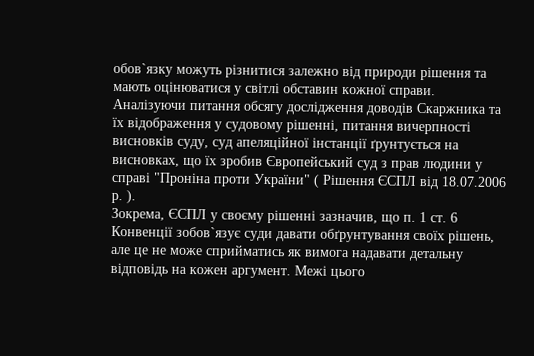обов`язку можуть різнитися залежно від природи рішення та мають оцінюватися у світлі обставин кожної справи.
Аналізуючи питання обсягу дослідження доводів Скаржника та їх відображення у судовому рішенні, питання вичерпності висновків суду, суд апеляційної інстанції ґрунтується на висновках, що їх зробив Європейський суд з прав людини у справі "Проніна проти України" ( Рішення ЄСПЛ від 18.07.2006 р. ).
Зокрема, ЄСПЛ у своєму рішенні зазначив, що п. 1 ст. 6 Конвенції зобов`язує суди давати обґрунтування своїх рішень, але це не може сприйматись як вимога надавати детальну відповідь на кожен аргумент. Межі цього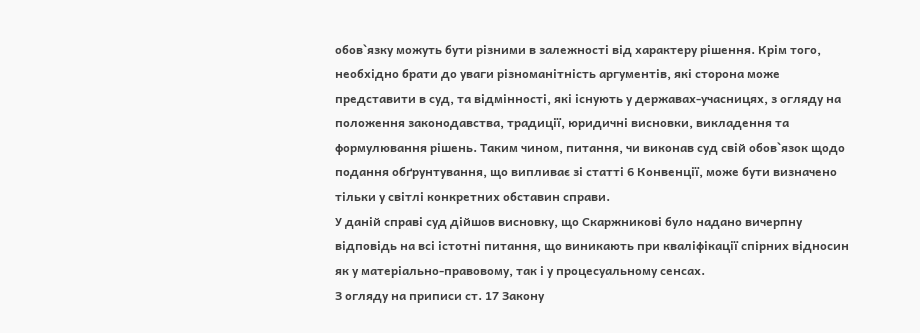обов`язку можуть бути різними в залежності від характеру рішення. Крім того, необхідно брати до уваги різноманітність аргументів, які сторона може представити в суд, та відмінності, які існують у державах-учасницях, з огляду на положення законодавства, традиції, юридичні висновки, викладення та формулювання рішень. Таким чином, питання, чи виконав суд свій обов`язок щодо подання обґрунтування, що випливає зі статті 6 Конвенції, може бути визначено тільки у світлі конкретних обставин справи.
У даній справі суд дійшов висновку, що Скаржникові було надано вичерпну відповідь на всі істотні питання, що виникають при кваліфікації спірних відносин як у матеріально-правовому, так і у процесуальному сенсах.
З огляду на приписи ст. 17 Закону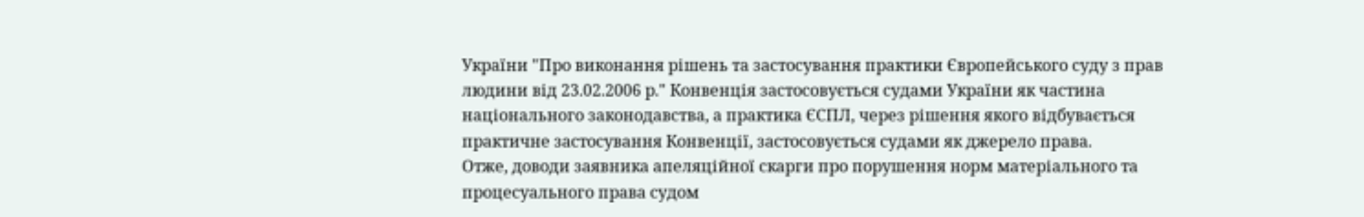України "Про виконання рішень та застосування практики Європейського суду з прав людини від 23.02.2006 р." Конвенція застосовується судами України як частина національного законодавства, а практика ЄСПЛ, через рішення якого відбувається практичне застосування Конвенції, застосовується судами як джерело права.
Отже, доводи заявника апеляційної скарги про порушення норм матеріального та процесуального права судом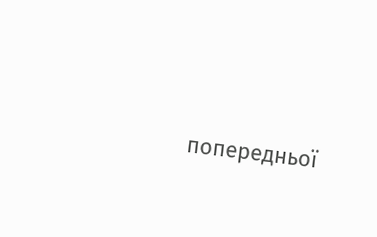попередньої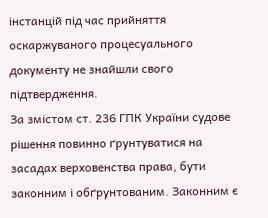інстанцій під час прийняття оскаржуваного процесуального документу не знайшли свого підтвердження.
За змістом ст. 236 ГПК України судове рішення повинно ґрунтуватися на засадах верховенства права, бути законним і обґрунтованим. Законним є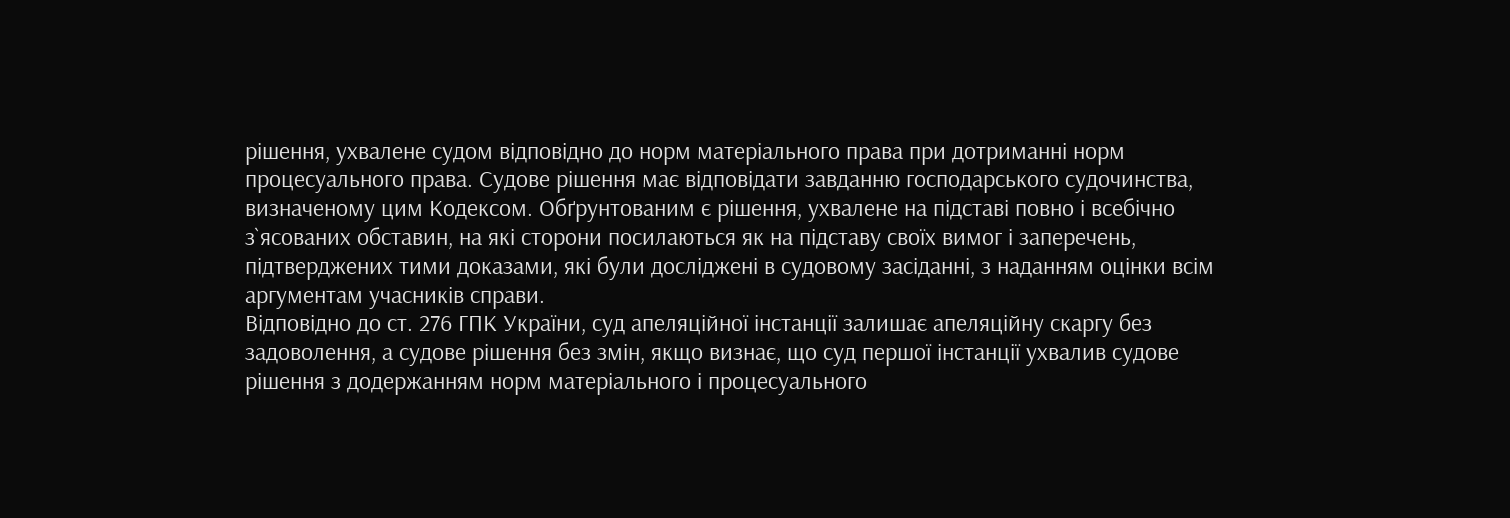рішення, ухвалене судом відповідно до норм матеріального права при дотриманні норм процесуального права. Судове рішення має відповідати завданню господарського судочинства, визначеному цим Кодексом. Обґрунтованим є рішення, ухвалене на підставі повно і всебічно з`ясованих обставин, на які сторони посилаються як на підставу своїх вимог і заперечень, підтверджених тими доказами, які були досліджені в судовому засіданні, з наданням оцінки всім аргументам учасників справи.
Відповідно до ст. 276 ГПК України, суд апеляційної інстанції залишає апеляційну скаргу без задоволення, а судове рішення без змін, якщо визнає, що суд першої інстанції ухвалив судове рішення з додержанням норм матеріального і процесуального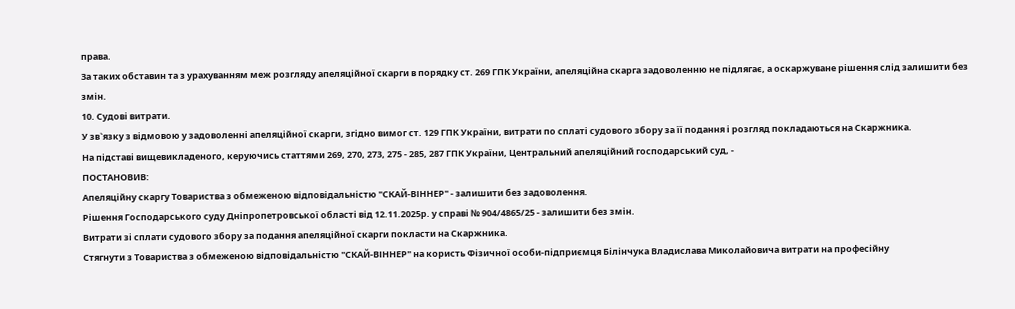права.
За таких обставин та з урахуванням меж розгляду апеляційної скарги в порядку ст. 269 ГПК України, апеляційна скарга задоволенню не підлягає, а оскаржуване рішення слід залишити без змін.
10. Судові витрати.
У зв`язку з відмовою у задоволенні апеляційної скарги, згідно вимог ст. 129 ГПК України, витрати по сплаті судового збору за її подання і розгляд покладаються на Скаржника.
На підставі вищевикладеного, керуючись статтями 269, 270, 273, 275 - 285, 287 ГПК України, Центральний апеляційний господарський суд, -
ПОСТАНОВИВ:
Апеляційну скаргу Товариства з обмеженою відповідальністю "СКАЙ-ВІННЕР" - залишити без задоволення.
Рішення Господарського суду Дніпропетровської області від 12.11.2025р. у справі № 904/4865/25 - залишити без змін.
Витрати зі сплати судового збору за подання апеляційної скарги покласти на Скаржника.
Стягнути з Товариства з обмеженою відповідальністю "СКАЙ-ВІННЕР" на користь Фізичної особи-підприємця Білінчука Владислава Миколайовича витрати на професійну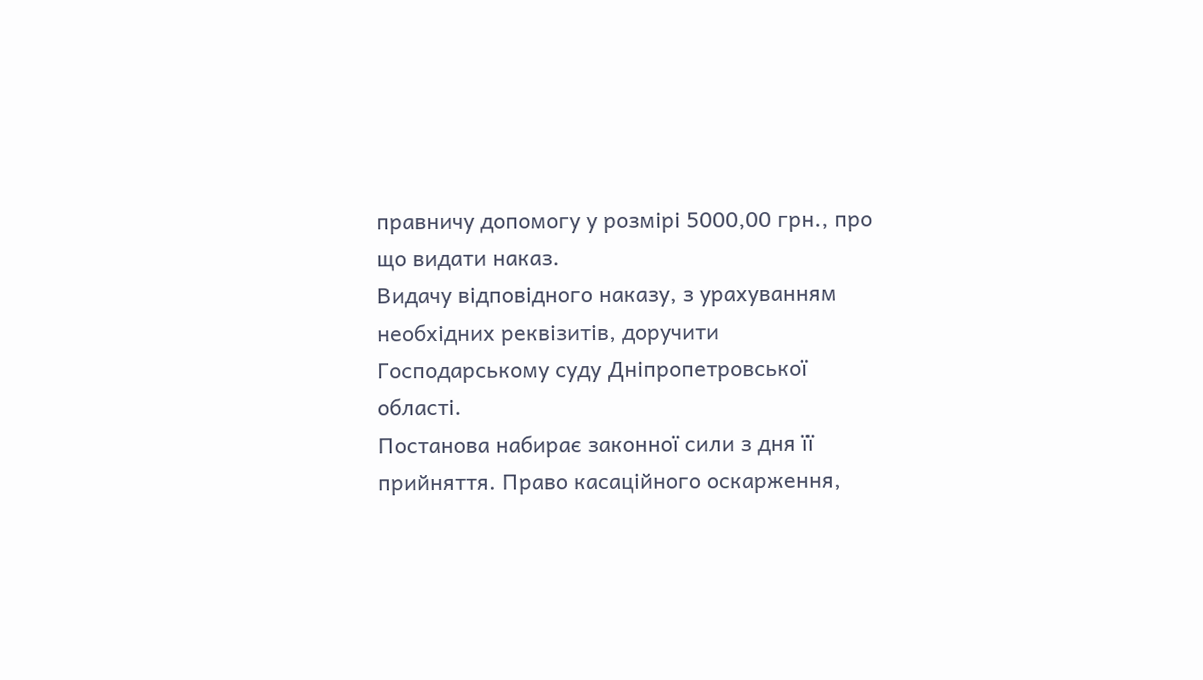правничу допомогу у розмірі 5000,00 грн., про що видати наказ.
Видачу відповідного наказу, з урахуванням необхідних реквізитів, доручити Господарському суду Дніпропетровської області.
Постанова набирає законної сили з дня її прийняття. Право касаційного оскарження,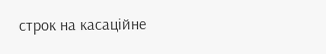строк на касаційне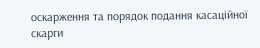оскарження та порядок подання касаційної скарги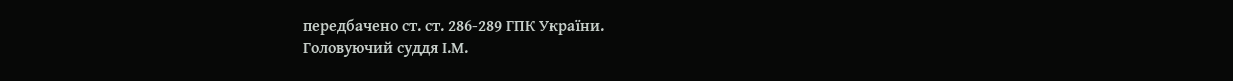передбачено ст. ст. 286-289 ГПК України.
Головуючий суддя І.М.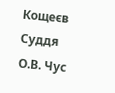Кощеєв
Суддя О.В. Чус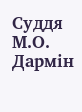Суддя М.О. Дармін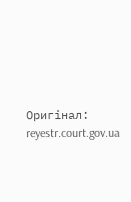Оригінал: reyestr.court.gov.ua